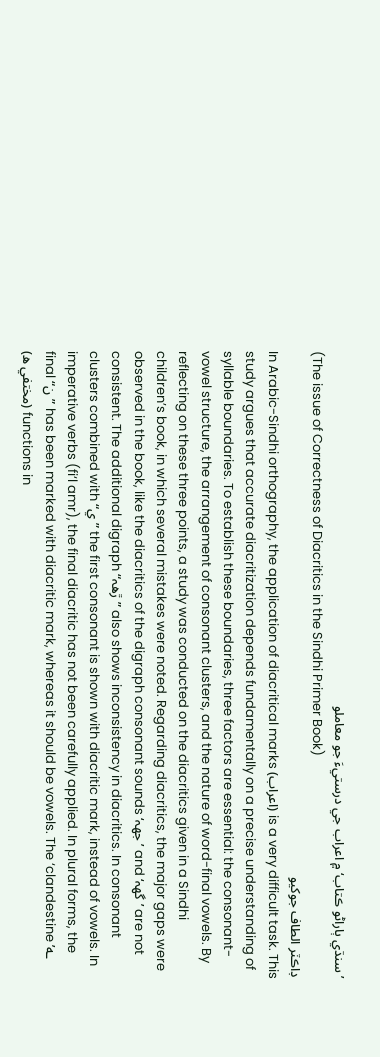’سنڌي ٻاراڻو ڪتاب‘ ۾ اعراب جي درستيءَ جو معاملو
(The issue of Correctness of Diacritics in the Sindhi Primer Book)
ڊاڪٽر الطاف جوکيو
In Arabic-Sindhi orthography, the application of diacritical marks (اعراب) is a very difficult task. This study argues that accurate diacritization depends fundamentally on a precise understanding of syllable boundaries. To establish these boundaries, three factors are essential: the consonant-vowel structure, the arrangement of consonant clusters, and the nature of word-final vowels. By reflecting on these three points, a study was conducted on the diacritics given in a Sindhi children’s book, in which several mistakes were noted. Regarding diacritics, the major gaps were observed in the book, like the diacritics of the digraph consonant sounds ‘جهہ’ and ‘گهہ’ are not consistent. The additional digraph “ڙهہ” also shows inconsistency in diacritics. In consonant clusters combined with “ي” the first consonant is shown with diacritic mark, instead of vowels. In imperative verbs (fi‘l amr), the final diacritic has not been carefully applied. In plural forms, the final “ن” has been marked with diacritic mark, whereas it should be vowels. The ‘clandestine ـه’ (مختفي ه) functions in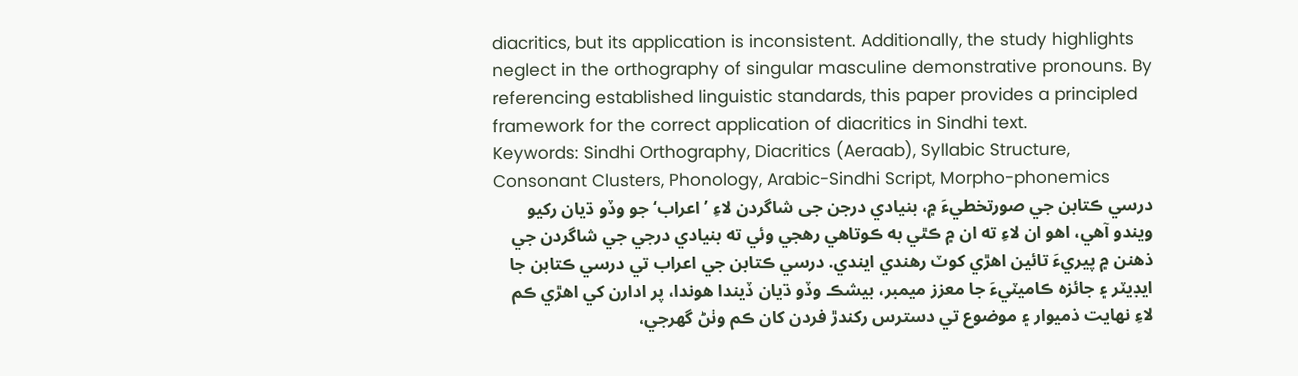diacritics, but its application is inconsistent. Additionally, the study highlights neglect in the orthography of singular masculine demonstrative pronouns. By referencing established linguistic standards, this paper provides a principled framework for the correct application of diacritics in Sindhi text.
Keywords: Sindhi Orthography, Diacritics (Aeraab), Syllabic Structure, Consonant Clusters, Phonology, Arabic-Sindhi Script, Morpho-phonemics
درسي ڪتابن جي صورتخطيءَ ۾، بنيادي درجن جی شاگردن لاءِ ’اعراب‘ جو وڏو ڌيان رکيو ويندو آهي، اهو ان لاءِ ته ان ۾ ڪٿي به ڪوتاهي رهجي وئي ته بنيادي درجي جي شاگردن جي ذهنن ۾ پيريءَ تائين اهڙي کوٽ رهندي ايندي. درسي ڪتابن جي اعراب تي درسي ڪتابن جا ايڊيٽر ۽ جائزه ڪاميٽيءَ جا معزز ميمبر، بيشڪ وڏو ڌيان ڏيندا هوندا، پر ادارن کي اهڙي ڪم لاءِ نھايت ذميوار ۽ موضوع تي دسترس رکندڙ فردن کان ڪم وٺڻ گهرجي،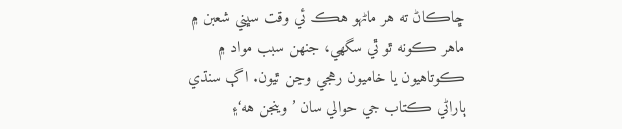ڇاڪاڻ ته هر ماڻهو هڪ ئي وقت سڀني شعبن ۾ ماهر ڪونه ٿو ٿي سگهي، جنھن سبب مواد ۾ ڪوتاهيون يا خاميون رهجي وڃن ٿيون. اڳ سنڌي ٻاراڻي ڪتاب جي حوالي سان ’وينجن هه‘۽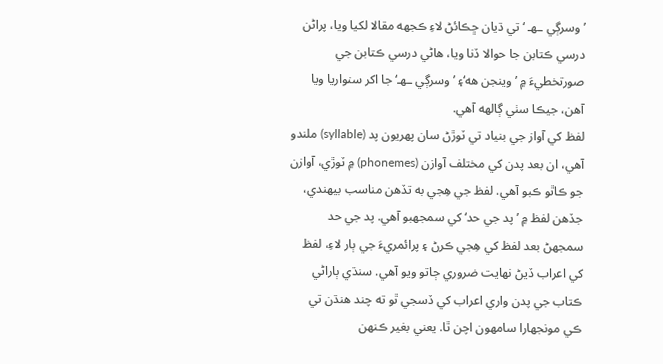’وسرڳي ـهـ ‘ تي ڌيان ڇڪائڻ لاءِ ڪجهه مقالا لکيا ويا، پراڻن درسي ڪتابن جا حوالا ڏنا ويا، هاڻي درسي ڪتابن جي صورتخطيءَ ۾ ’وينجن هه‘۽ ’وسرڳي ـهـ‘ جا اکر سنواريا ويا آهن، جيڪا سٺي ڳالهه آهي.
لفظ کي آواز جي بنياد تي ٽوڙڻ سان پھريون پد (syllable) ملندو آهي، ان بعد پدن کي مختلف آوازن (phonemes) ۾ ٽوڙي، آوازن جو ڪاٿو ڪبو آهي. لفظ جي هِجي به تڏهن مناسب بيھندي، جڏهن لفظ ۾ ’پد جي حد‘ کي سمجهبو آهي. پد جي حد سمجهڻ بعد لفظ کي هِجي ڪرڻ ۽ پرائمريءَ جي ٻار لاءِ، لفظ کي اعراب ڏيڻ نھايت ضروري ڄاتو ويو آهي. سنڌي ٻاراڻي ڪتاب جي پدن واري اعراب کي ڏسجي ٿو ته چند هنڌن تي ڪي مونجهارا سامھون اچن ٿا. يعني بغير ڪنھن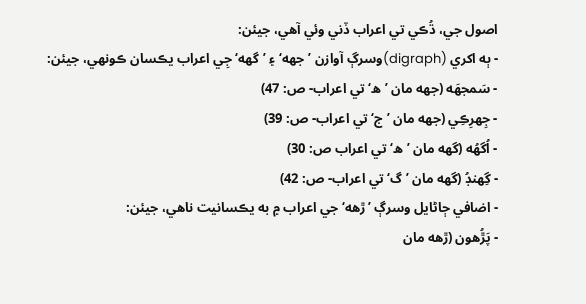اصول جي، ڌُڪي تي اعراب ڏني وئي آهي، جيئن:
- ٻه اکري (digraph)وسرڳ آوازن ’جهه‘ ۽ ’گهه‘ جِي اعراب يڪسان ڪونھي، جيئن:
- سَمجهَه (جهه مان ’ه‘ تي اعراب- ص: 47)
- جِهرِڪِي (جهه مان ’ج‘ تي اعراب- ص: 39)
- اُگهُه (گهه مان ’ه‘ تي اعراب ص: 30)
- گِهنڊُ (گهه مان ’گ‘ تي اعراب- ص: 42)
- اضافي ڄاڻايل وسرڳ ’ڙهه‘ جي اعراب ۾ به يڪسانيت ناهي، جيئن:
- پَڙُهون (ڙهه مان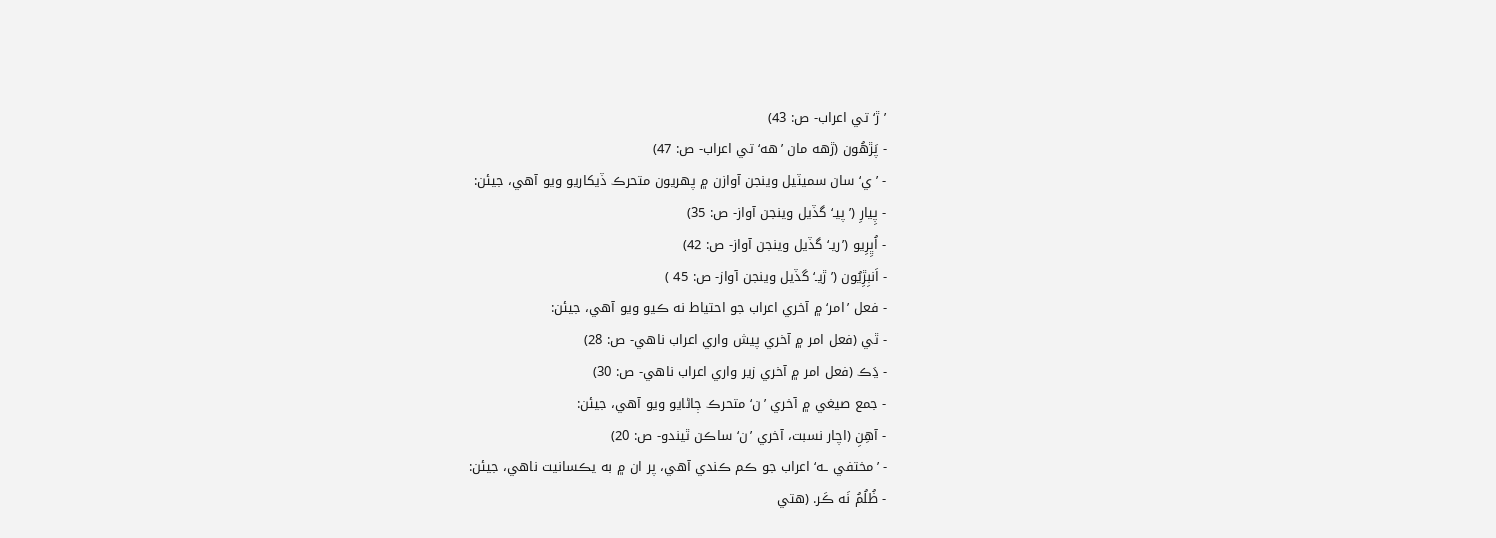’ڙ‘ تي اعراب- ص: 43)
- پَڙهُون (ڙهه مان ’هه‘ تي اعراب- ص: 47)
- ’ي‘ سان سميٽيل وينجن آوازن ۾ پھريون متحرڪ ڏيکاريو ويو آهي، جيئن:
- پِيارِ (’پيـ‘ گڏيل وينجن آواز- ص: 35)
- اُڀِرِيو (’ريـ‘ گڏيل وينجن آواز- ص: 42)
- اَنبِڙِيُون (’ڙيـ‘ گڏيل وينجن آواز- ص: 45 )
- فعل ’امر‘ ۾ آخري اعراب جو احتياط نه ڪيو ويو آهي، جيئن:
- ٿي (فعل امر ۾ آخري پيش واري اعراب ناهي- ص: 28)
- ڍَڪ (فعل امر ۾ آخري زير واري اعراب ناهي- ص: 30)
- جمع صيغي ۾ آخري ’ن‘ متحرڪ ڄاڻايو ويو آهي، جيئن:
- آهِنِ (اچار نسبت، آخري ’ن‘ ساڪن ٿيندو- ص: 20)
- ’مختفي ـه‘ اعراب جو ڪم ڪندي آهي، پر ان ۾ به يڪسانيت ناهي، جيئن:
- ظُلُمُ نَه ڪَر. (هتي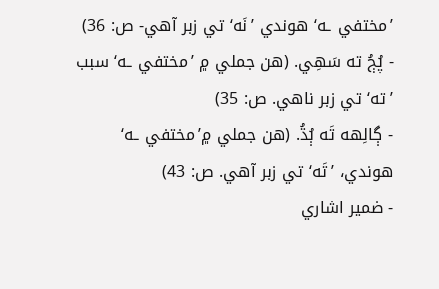’مختفي ـه‘ هوندي ’نَه‘ تي زبر آهي- ص: 36)
- پُڄُ ته سَھِي. (هن جملي ۾ ’مختفي ـه‘ سبب ’ته‘ تي زبر ناهي. ص: 35)
- ڳالِهه تَه ٻُڌُ. (هن جملي ۾’مختفي ـه‘ هوندي، ’تَه‘ تي زبر آهي. ص: 43)
- ضمير اشاري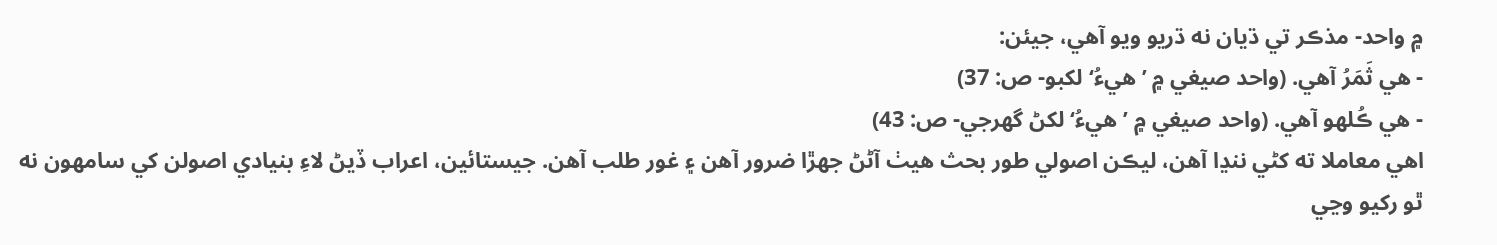۾ واحد- مذڪر تي ڌيان نه ڌريو ويو آهي، جيئن:
- هي ثَمَرُ آهي. (واحد صيغي ۾ ’هيءُ‘ لکبو- ص: 37)
- هي ڪُلھو آهي. (واحد صيغي ۾ ’هيءُ‘ لکڻ گهرجي- ص: 43)
اهي معاملا ته کڻي ننڍا آهن، ليڪن اصولي طور بحث هيٺ آڻڻ جھڙا ضرور آهن ۽ غور طلب آهن. جيستائين، اعراب ڏيڻ لاءِ بنيادي اصولن کي سامھون نه ٿو رکيو وڃي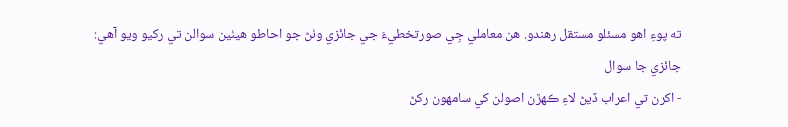ته پوءِ اهو مسئلو مستقل رهندو. هن معاملي جِي صورتخطيءَ جي جائزي وٺڻ جو احاطو هيٺين سوالن تي رکيو ويو آهي:
جائزي جا سوال
- اکرن تي اعراب ڏيڻ لاءِ ڪھڙن اصولن کي سامھون رکڻ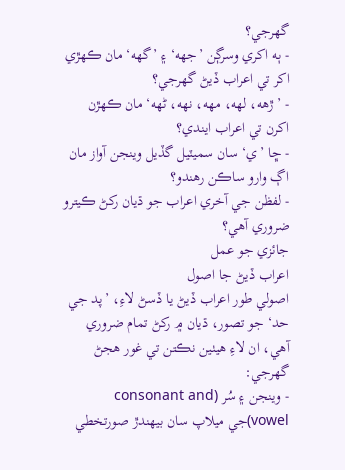گهرجي؟
- ٻه اکري وسرڳن ’جهه‘ ۽ ’گهه‘ مان ڪھڙي اکر تي اعراب ڏيڻ گهرجي؟
- ’ڙهه، لھه، مھه، نھه، ڻھه‘ مان ڪھڙن اکرن تي اعراب ايندي؟
- ڇا ’ي‘ سان سميٽيل گڏيل وينجن آواز مان اڳ وارو ساڪن رهندو؟
- لفظن جي آخري اعراب جو ڌيان رکڻ ڪيترو ضروري آهي؟
جائزي جو عمل
اعراب ڏيڻ جا اصول
اصولي طور اعراب ڏيڻ يا ڏسڻ لاءِ، ’پد جي حد‘ جو تصور، ڌيان ۾ رکڻ تمام ضروري آهي، ان لاءِ هيٺين نڪتن تي غور هجڻ گهرجي:
- وينجن ۽ سُر (consonant and vowel)جي ميلاپ سان بيھندڙ صورتخطي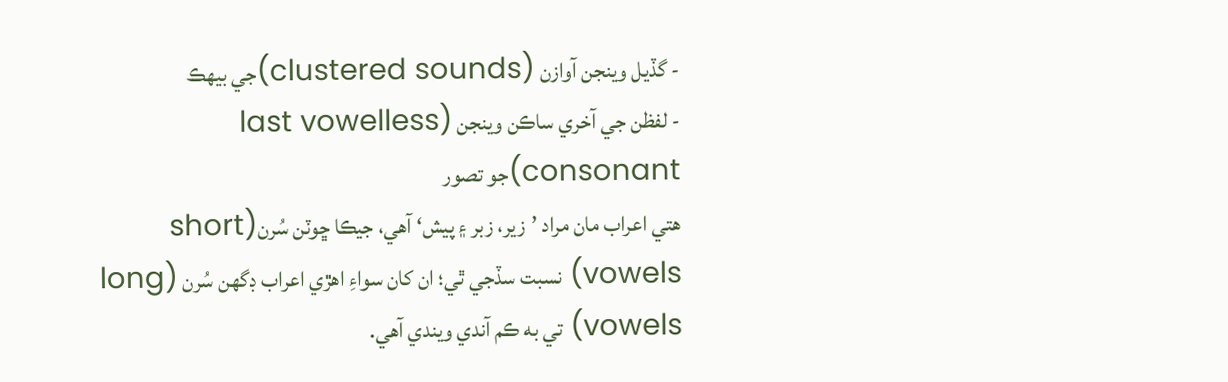- گڏيل وينجن آوازن (clustered sounds)جي بيھڪ
- لفظن جي آخري ساڪن وينجن (last vowelless consonant)جو تصور
هتي اعراب مان مراد ’زير، زبر ۽ پيش‘ آهي، جيڪا ڇوٽن سُرن(short vowels) نسبت سڏجي ٿي؛ ان کان سواءِ اهڙي اعراب ڊگهن سُرن (long vowels) تي به ڪم آندي ويندي آهي.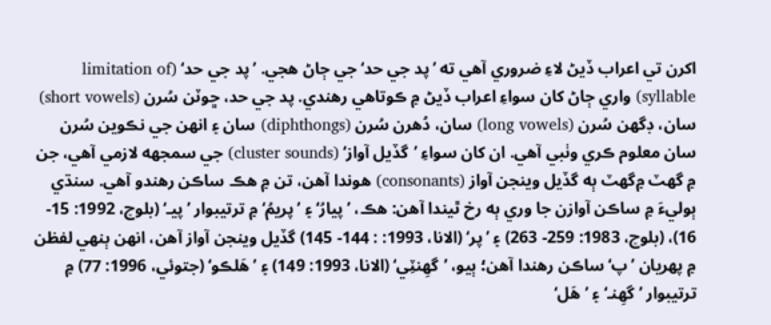اکرن تي اعراب ڏيڻ لاءِ ضروري آهي ته ’پد جي حد‘ جي ڄاڻ هجي. ’پد جي حد‘ (limitation of syllable) واري ڄاڻ کان سواءِ اعراب ڏيڻ ۾ ڪوتاهي رهندي. پد جي حد، ڇوٽن سُرن (short vowels) سان، ڊگهن سُرن (long vowels) سان، دُهرن سُرن (diphthongs) سان ۽ انھن جي نڪوين سُرن سان معلوم ڪري وٺبي آهي. ان کان سواءِ ’گڏيل آواز‘ (cluster sounds) جي سمجهه لازمي آهي، جن ۾ گهٽ ۾گهٽ ٻه گڏيل وينجن آواز (consonants) هوندا آهن، تن ۾ هڪ ساڪن رهندو آهي. سنڌي ٻوليءَ ۾ ساڪن آوازن جا وري ٻه رخ ٿيندا آهن: هڪ، ’پيارُ‘ ۽ ’پريمُ‘ ۾ ترتيبوار ’پيـ‘ (بلوچ، 1992: 15- 16)، (بلوچ، 1983: 259- 263) ۽ ’پر‘ (الانا، 1993: : 144- 145) گڏيل وينجن آواز آهن، انھن ٻنھي لفظن ۾ پھريان ’پ‘ ساڪن رهندا آهن؛ ٻيو، ’گهِنٽِي‘ (الانا، 1993: 149) ۽ ’هَلڪو‘ (جتوئي، 1996: 77) ۾ ترتيبوار ’گهِنـ‘ ۽ ’هَل‘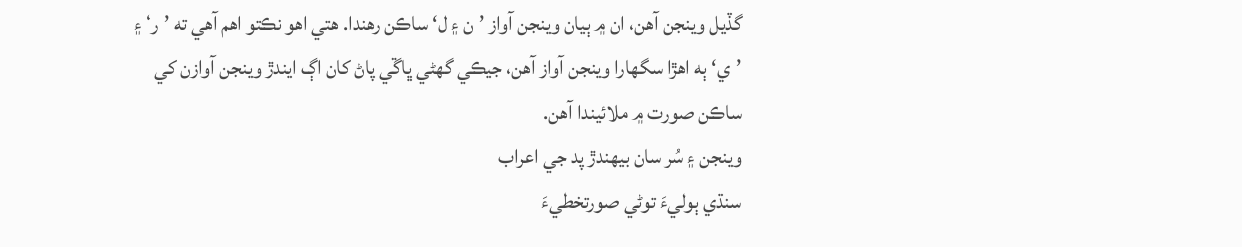گڏيل وينجن آهن، ان ۾ ٻيان وينجن آواز ’ن ۽ ل‘ ساڪن رهندا. هتي اهو نڪتو اهم آهي ته ’ر‘ ۽ ’ي‘ ٻه اهڙا سگهارا وينجن آواز آهن، جيڪي گهڻي ڀاڱي پاڻ کان اڳ ايندڙ وينجن آوازن کي ساڪن صورت ۾ ملائيندا آهن.
وينجن ۽ سُر سان بيھندڙ پد جي اعراب
سنڌي ٻوليءَ توڻي صورتخطيءَ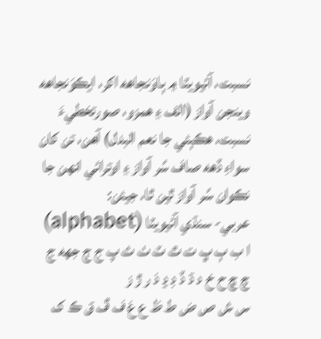نسبت، آئيويٽا ۾ ٻاوَنجاهه اکر، ايڪوَنجاهه وينجن آواز (الف ۽ همزو، صورتخطيءَ نسبت، هڪٻئي جا نعم البدل) آهن، تن کان سواءِ ڏهه صاف سُر آواز ۽ اوترائي انھن جا نڪوان سُر آواز ٿين ٿا، جيئن:
عربي- سنڌي آئيويٽا (alphabet)
ا ب ٻ ڀ ت ٿ ٽ ٺ ث پ ج ڄ جهه ڃ چ ڇ ح خ د ڌ ڏ ڊ ڍ ذ ر ڙ ز
س ش ص ض ط ظ ع غ ف ڦ ق ڪ ک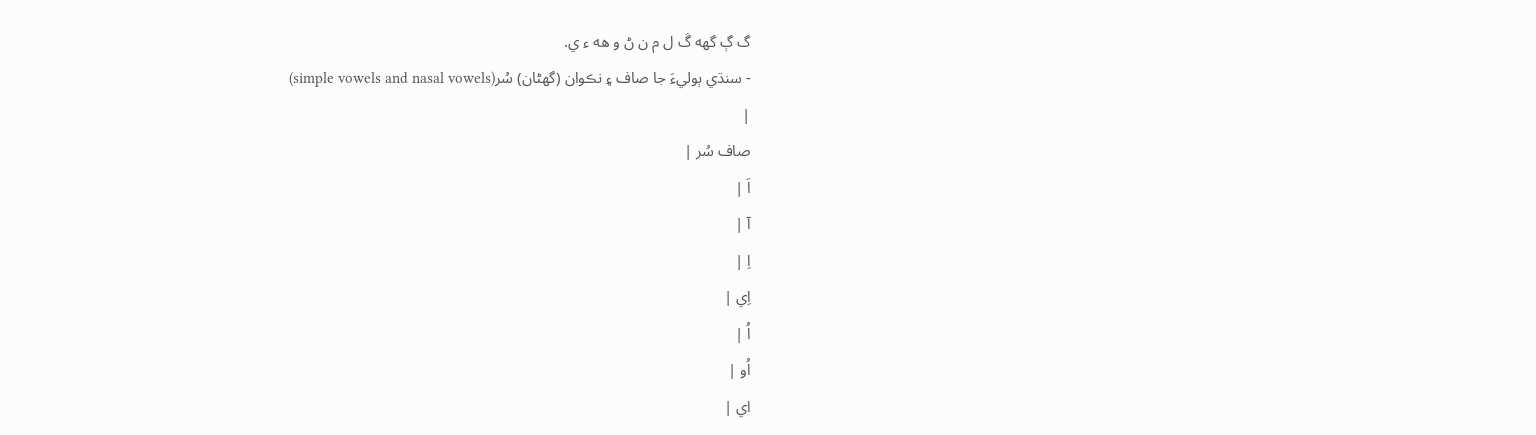گ ڳ گهه ڱ ل م ن ڻ و هه ء ي.
- سنڌي ٻوليءَ جا صاف ۽ نڪوان (گهڻان) سُر(simple vowels and nasal vowels)
|
صاف سُر |
اَ |
آ |
اِ |
اِي |
اُ |
اُو |
اي |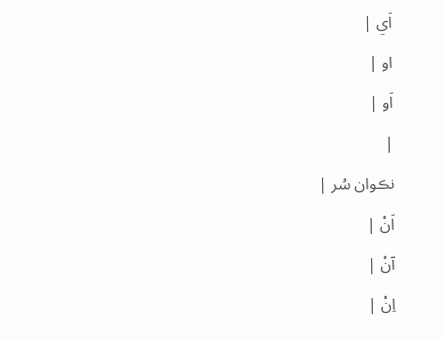اَي |
او |
اَو |
|
نڪوان سُر |
اَنْ |
آنْ |
اِنْ |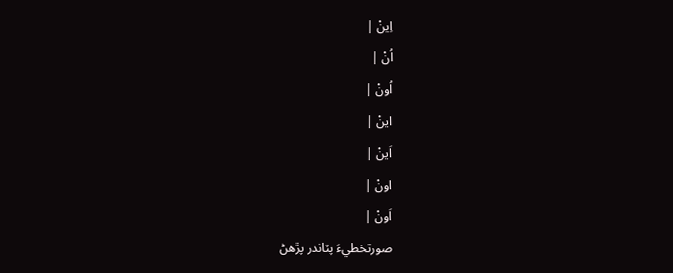اِينْ |
اُنْ |
اُونْ |
اينْ |
اَينْ |
اونْ |
اَونْ |
صورتخطيءَ پٽاندر پڙهڻ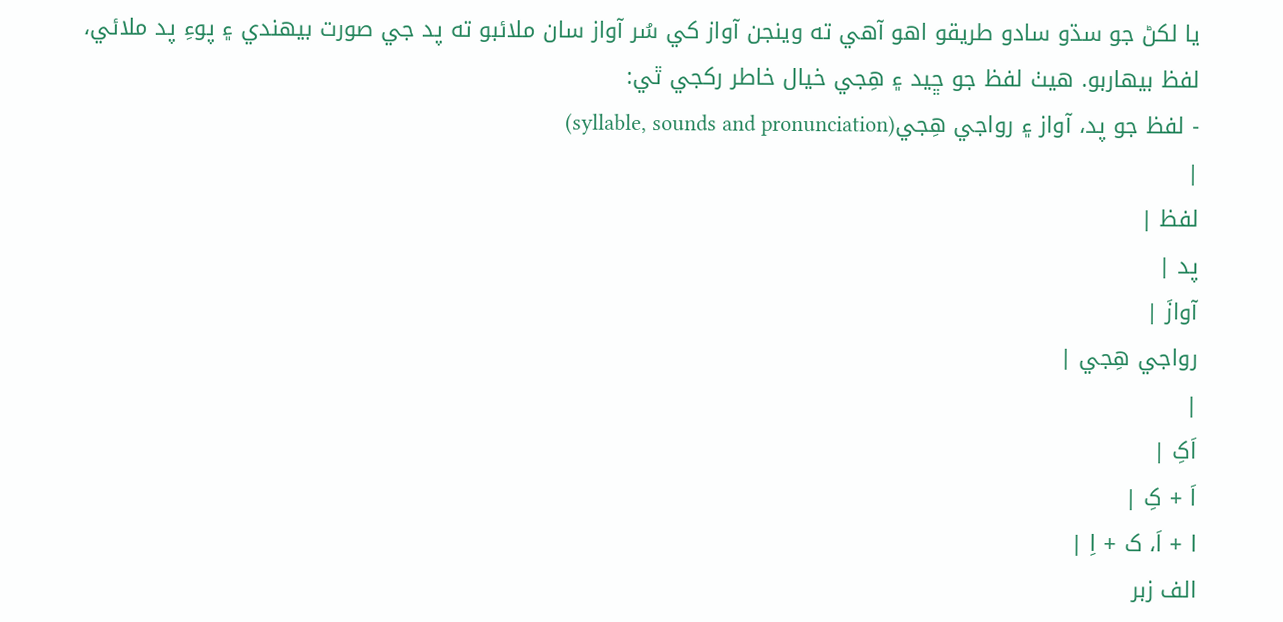يا لکڻ جو سڌو سادو طريقو اهو آهي ته وينجن آواز کي سُر آواز سان ملائبو ته پد جي صورت بيھندي ۽ پوءِ پد ملائي، لفظ بيھاربو. هيٺ لفظ جو ڇيد ۽ هِجي خيال خاطر رکجي ٿي:
- لفظ جو پد، آواز ۽ رواجي هِجي(syllable, sounds and pronunciation)
|
لفظ |
پد |
آوازَ |
رواجي هِجي |
|
اَکِ |
اَ + کِ |
ا + اَ، ک + اِ |
الف زبر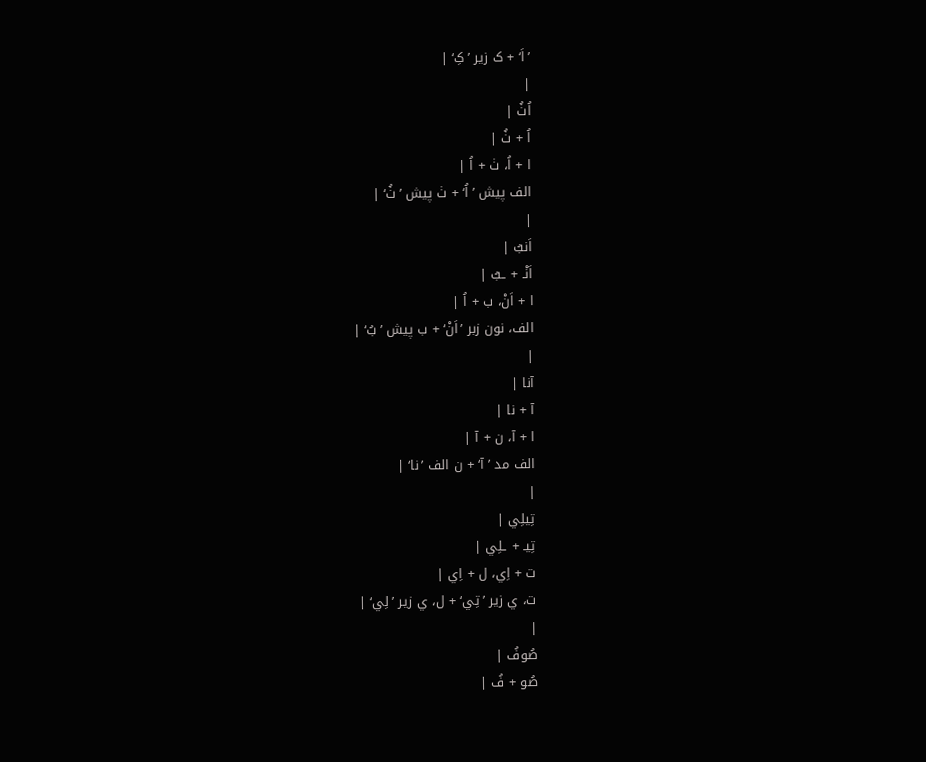’اَ‘ + ک زير ’کِ‘ |
|
اُٺُ |
اُ + ٺُ |
ا + اُ، ٺ + اُ |
الف پيش ’اُ‘ + ٺ پيش ’ٺُ‘ |
|
اَنبُ |
اَنْـ + ـبُ |
ا + اَنْ، ب + اُ |
الف، نون زبر ’اَنْ‘ + ب پيش ’بُ‘ |
|
آنا |
آ + نا |
ا + آ، ن + آ |
الف مد ’آ‘ + ن الف ’نا‘ |
|
تِيلِي |
تِيـ + ـلِي |
ت + اِي، ل + اِي |
ت، ي زير ’تِي‘ + ل، ي زير ’لِي‘ |
|
صُوفُ |
صُو + فُ |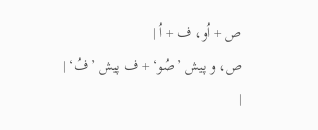ص + اُو، ف + اُ |
ص، و پيش ’صُو‘ + ف پيش ’فُ‘ |
|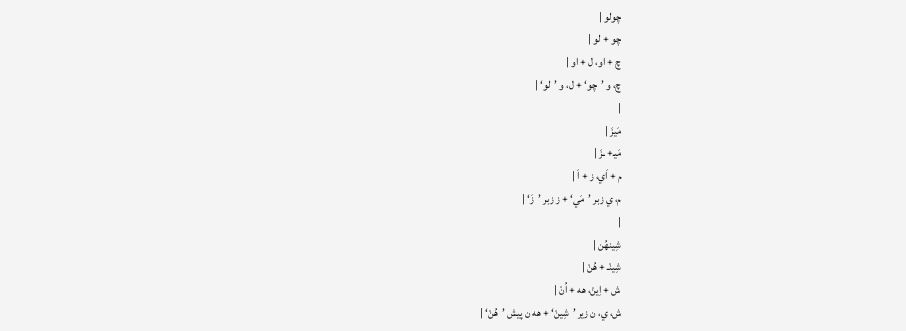چولو |
چو + لو |
چ + او، ل + او |
چ، و ’چو‘ + ل، و ’لو‘ |
|
مَيزَ |
مَيـ+ ـزَ |
م + اَي، ز + اَ |
م، ي زبر ’مَي‘ + ز زبر ’زَ‘ |
|
شِينھُن |
شِينْـ + هُنْ |
ش + اِينْ، هه + اُنْ |
ش، ي، ن زير ’شِينْ‘ + هه ن پيش ’هُنْ‘ |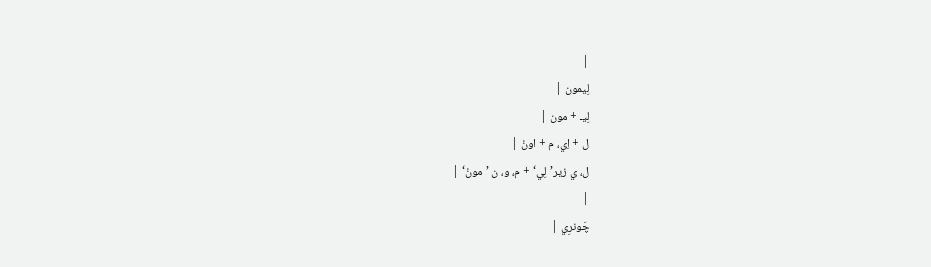|
لِيمون |
لِيـ + مون |
ل + اِي، م + اونْ |
ل، ي زير’لِي‘ + م، و، ن ’مونْ‘ |
|
چَونرِي |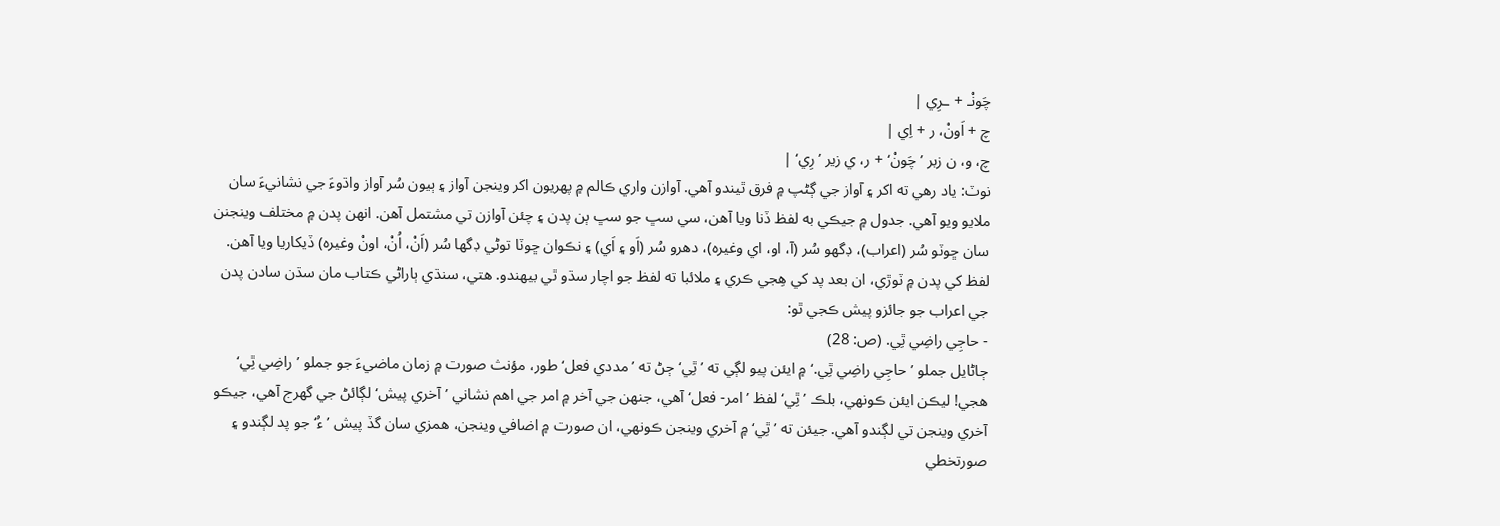چَونْـ + ـرِي |
چ + اَونْ، ر + اِي |
چ، و، ن زبر ’چَونْ‘ + ر، ي زير ’رِي‘ |
نوٽ: ياد رهي ته اکر ۽ آواز جي ڳڻپ ۾ فرق ٿيندو آهي. آوازن واري ڪالم ۾ پھريون اکر وينجن آواز ۽ ٻيون سُر آواز واڌوءَ جي نشانيءَ سان ملايو ويو آهي. جدول ۾ جيڪي به لفظ ڏنا ويا آهن، سي سڀ جو سڀ ٻن پدن ۽ چئن آوازن تي مشتمل آهن. انھن پدن ۾ مختلف وينجنن سان ڇوٽو سُر (اعراب)، ڊگهو سُر (آ، او، اي وغيره)، دهرو سُر (اَو ۽ اَي) ۽ نڪوان ڇوٽا توڻي ڊگها سُر (اَنْ، اُنْ، اونْ وغيره) ڏيکاريا ويا آهن. لفظ کي پدن ۾ ٽوڙي، ان بعد پد کي هِجي ڪري ۽ ملائبا ته لفظ جو اچار سڌو ٿي بيھندو. هتي، سنڌي ٻاراڻي ڪتاب مان سڌن سادن پدن جي اعراب جو جائزو پيش ڪجي ٿو:
- حاجِي راضِي ٿِي. (ص: 28)
ڄاڻايل جملو ’حاجِي راضِي ٿِي.‘ ۾ ايئن پيو لڳي ته ’ٿِي‘ ڄڻ ته ’مددي فعل‘ طور، مؤنث صورت ۾ زمان ماضيءَ جو جملو ’راضِي ٿِي‘ هجي! ليڪن ايئن ڪونھي، بلڪ ’ٿِي‘ لفظ ’امر- فعل‘ آهي، جنھن جي آخر ۾ امر جي اهم نشاني ’آخري پيش‘ لڳائڻ جي گهرج آهي، جيڪو آخري وينجن تي لڳندو آهي. جيئن ته ’ٿِي‘ ۾ آخري وينجن ڪونھي، ان صورت ۾ اضافي وينجن، همزي سان گڏ پيش ’ءُ‘ جو پد لڳندو ۽ صورتخطي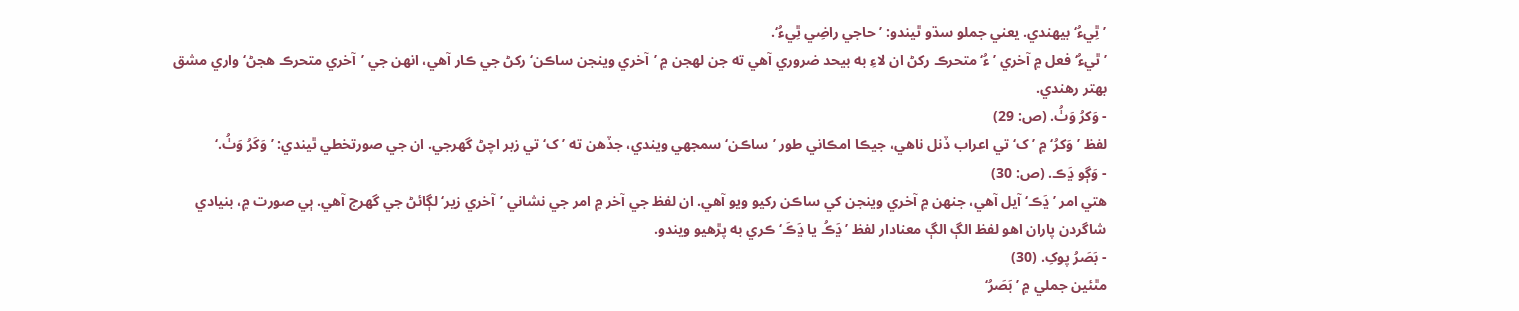’ٿِيءُ‘ بيھندي. يعني جملو سڌو ٿيندو: ’حاجي راضِي ٿِيءُ‘.
’ٿيءُ‘ فعل ۾ آخري ’ءُ‘ متحرڪ رکڻ ان لاءِ به بيحد ضروري آهي ته جن لھجن ۾ ’آخري وينجن ساڪن‘ رکڻ جي ڪار آهي، انھن جي ’آخري متحرڪ هجڻ‘ واري مشق بھتر رهندي.
- وَکرُ وَٺُ. (ص: 29)
لفظ ’وَکرُ‘ ۾ ’ک‘ تي اعراب ڏنل ناهي، جيڪا امڪاني طور ’ساڪن‘ سمجهي ويندي، جڏهن ته ’ک‘ تي زبر اچڻ گهرجي. ان جي صورتخطي ٿيندي: ’وَکَرُ وَٺُ.‘
- وَڳو ڍَڪ. (ص: 30)
هتي امر ’ڍَڪ‘ آيل آهي، جنھن ۾ آخري وينجن کي ساڪن رکيو ويو آهي. ان لفظ جي آخر ۾ امر جي نشاني ’آخري زير‘ لڳائڻ جي گهرج آهي. ٻي صورت ۾، بنيادي شاگردن پاران اهو لفظ الڳ الڳ معنادار لفظ ’ڍَڪُ يا ڍَڪَ‘ ڪري به پڙهيو ويندو.
- بَصَرُ پوکِ. (30)
مٿئين جملي ۾ ’بَصَرُ‘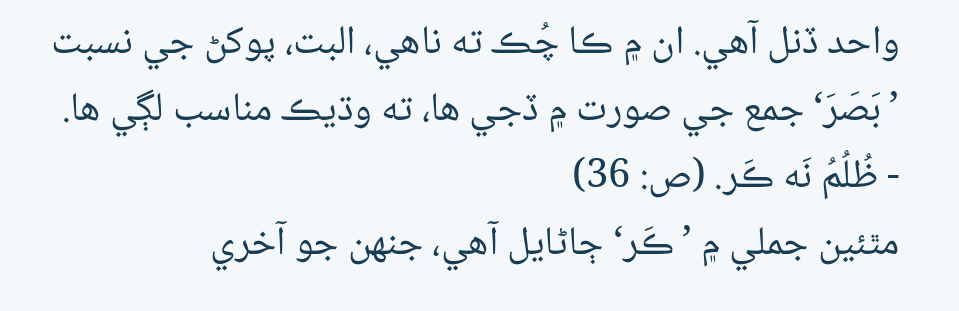واحد ڏنل آهي. ان ۾ ڪا چُڪ ته ناهي، البت، پوکڻ جي نسبت ’بَصَرَ‘ جمع جي صورت ۾ ڏجي ها، ته وڌيڪ مناسب لڳي ها.
- ظُلُمُ نَه ڪَر. (ص: 36)
مٿئين جملي ۾ ’ڪَر‘ ڄاڻايل آهي، جنھن جو آخري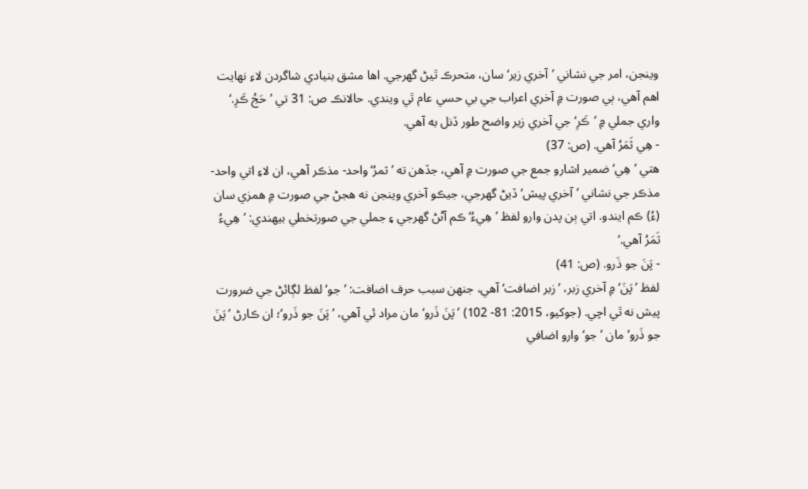وينجن، امر جي نشاني ’آخري زير‘ سان، متحرڪ ٿيڻ گهرجي. اها مشق بنيادي شاگردن لاءِ نھايت اهم آهي، ٻي صورت ۾ آخري اعراب جي بي حسي عام ٿي ويندي. حالانڪ ص: 31 تي ’حَجُ ڪَرِ.‘ واري جملي ۾ ’ڪَرِ‘ جي آخري زير واضح طور ڏنل به آهي.
- هِي ثَمَرُ آهي. (ص: 37)
هتي ’هِي‘ ضمير اشارو جمع جي صورت ۾ آهي، جڏهن ته ’ثمرُ‘ واحد- مذڪر آهي، ان لاءِ اتي واحد- مذڪر جي نشاني ’آخري پيش‘ ڏيڻ گهرجي، جيڪو آخري وينجن نه هجڻ جي صورت ۾ همزي سان (ءُ) ڪم ايندو. اتي ٻن پدن وارو لفظ ’هِيءُ‘ ڪم آڻڻ گهرجي ۽ جملي جي صورتخطي بيھندي: ’هِيءُ ثَمَرُ آهي.‘
- پَنَ جو ذَرو. (ص: 41)
لفظ ’پَنَ‘ ۾ آخري زبر، ’زبر اضافت‘ آهي، جنھن سبب حرف اضافت: ’جو‘ لفظ لڳائڻ جي ضرورت پيش نه ٿي اچي. (جوکيو، 2015: 81- 102) ’پَنَ ذَرو‘ مان مراد ئي آهي، ’پَنَ جو ذَرو‘؛ ان ڪارڻ ’پَنَ جو ذَرو‘ مان ’جو‘ وارو اضافي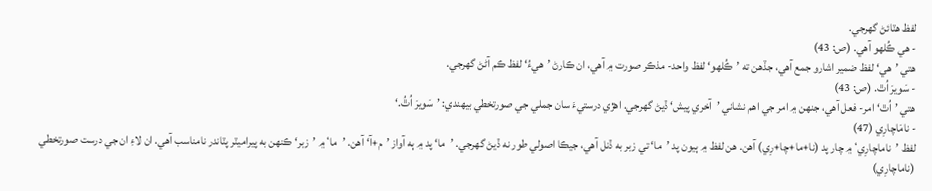لفظ هٽائڻ گهرجي.
- هي ڪُلهو آهي. (ص: 43)
هتي ’هي‘ لفظ ضمير اشارو جمع آهي، جڏهن ته ’ڪُلھو‘ لفظ واحد- مذڪر صورت ۾ آهي، ان ڪارڻ ’هيءُ‘ لفظ ڪم آڻڻ گهرجي.
- سَويرَ اُٿ. (ص: 43)
هتي ’اُٿ‘ امر- فعل آهي، جنھن ۾ امر جي اهم نشاني ’آخري پيش‘ ڏيڻ گهرجي. اهڙي درستيءَ سان جملي جي صورتخطي بيھندي: ’سَويرَ اُٿُ.‘
- نامَاچارِي (47)
لفظ ’ناماچارِي‘ ۾ چار پد (نا+ما+چا+رِي) آهن. هن لفظ ۾ ٻيون پد ’ما‘ تي زبر به ڏنل آهي، جيڪا اصولي طور نه ڏيڻ گهرجي. ’ما‘ پد ۾ ٻه آواز ’م+آ‘ آهن. ’ما‘ ۾ ’زبر‘ ڪنھن به پيراميٽر پٽاندر نامناسب آهي. ان لاءِ ان جي درست صورتخطي (ناماچارِي)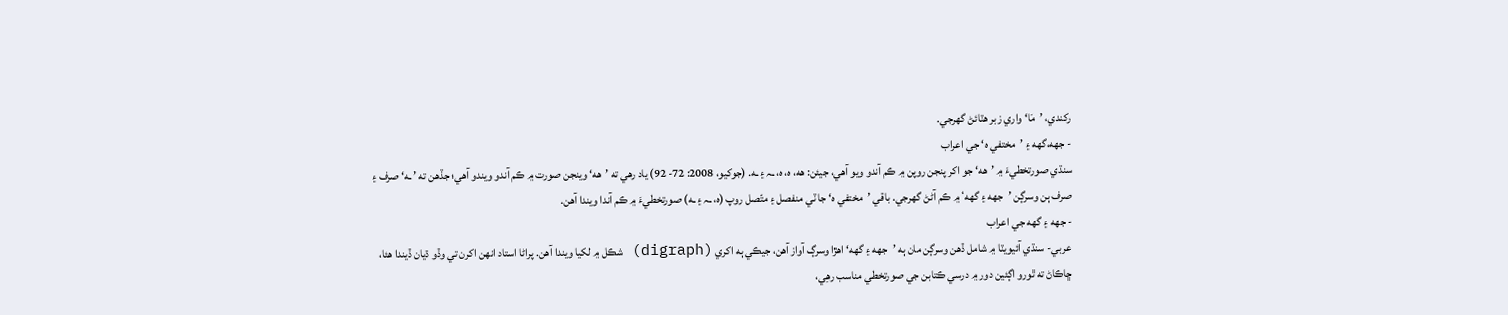رکندي، ’مَا‘ واري زبر هٽائڻ گهرجي.
- جهه،گهه ۽ ’مختفي ه‘ جي اعراب
سنڌي صورتخطيءَ ۾ ’هه‘ جو اکر پنجن روپن ۾ ڪم آندو ويو آهي، جيئن: هه، ه، ه، ـہ ۽ ـه. (جوکيو، 2008: 72- 92) ياد رهي ته ’هه‘ وينجن صورت ۾ ڪم آندو ويندو آهي؛ جڏهن ته ’ ـه‘ صرف ۽ صرف ٻن وسرڳن ’جهه ۽ گهه‘ ۾ ڪم آڻڻ گهرجي. باقي ’مختفي ه‘ جا ٽي منفصل ۽ متّصل روپ (ه، ـہ ۽ ـه) صورتخطيءَ ۾ ڪم آندا ويندا آهن.
- جهه ۽ گهه جي اعراب
عربي- سنڌي آئيويٽا ۾ شامل ڏهن وسرڳن مان ٻه ’جهه ۽ گهه‘ اهڙا وسرڳ آواز آهن، جيڪي ٻه اکري (digraph) شڪل ۾ لکيا ويندا آهن. پراڻا استاد انھن اکرن تي وڏو ڌيان ڏيندا هئا، ڇاڪاڻ ته ٿورو اڳئين دور ۾ درسي ڪتابن جي صورتخطي مناسب رهِي،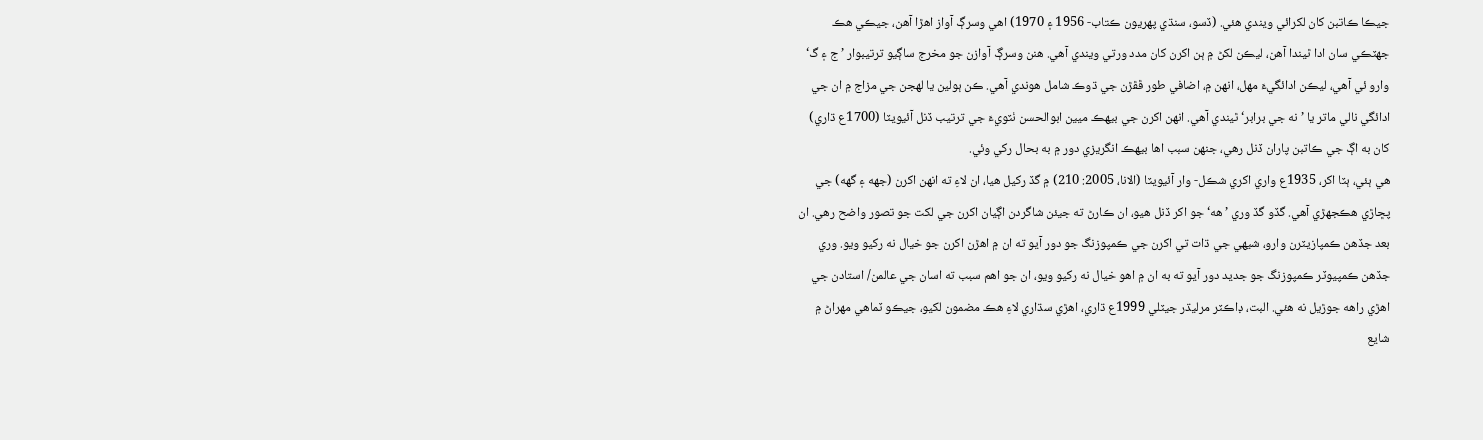جيڪا ڪاتبن کان لکرائي ويندي هئي. (ڏسو، سنڌي پھريون ڪتاب- 1956 ۽ 1970) اهي وسرڳ آواز اهڙا آهن، جيڪي هڪ جهٽڪي سان ادا ٿيندا آهن، ليڪن لکڻ ۾ ٻن اکرن کان مدد ورتي ويندي آهي. هنن وسرڳ آوازن جو مخرج ساڳيو ترتيبوار ’ج ۽ گ‘ وارو ئي آهي، ليڪن ادائگيءَ مھل، انھن ۾، اضافي طور ڦڦڙن جي ڌوڪ شامل هوندي آهي. ڪن ٻولين يا لھجن جي مزاج ۾ ان جي ادائگي نالي ماتر يا ’نه جي برابر‘ ٿيندي آهي. انھن اکرن جي بيھڪ ميين ابوالحسن ٺٽويءَ جي ترتيب ڏنل آئيويٽا (1700ع ڌاري) کان به اڳ جي ڪاتبن پاران ڏنل رهي، جنھن سبب اها بيھڪ انگريزي دور ۾ به بحال رکي وئي.
هي ٻئي، ٻٽا اکر، 1935ع واري اکري شڪل- وار آئيويٽا (الانا، 2005: 210) ۾ گڏ رکيل هيا، ان لاءِ ته انھن اکرن (جهه ۽ گهه) جي پڇاڙي هڪجھڙي آهي. گڏو گڏ وري ’هه‘ جو اکر ڏنل هيو، ان ڪارڻ ته جيئن شاگردن اڳيان اکرن جي لکت جو تصور واضح رهي. ان بعد جڏهن ڪمپازيٽرن وارو، شيھي جي ڌات تي اکرن جي ڪمپوزنگ جو دور آيو ته ان ۾ اهڙن اکرن جو خيال نه رکيو ويو. وري جڏهن ڪمپيوٽر ڪمپوزنگ جو جديد دور آيو ته به ان ۾ اهو خيال نه رکيو ويو، ان جو اهم سبب ته اسان جي عالمن/ استادن جي اهڙي راهه جوڙيل نه هئي. البت، ڊاڪٽر مرليڌر جيٽلي 1999ع ڌاري، اهڙي سڌاري لاءِ هڪ مضمون لکيو، جيڪو ٽماهي مھراڻ ۾ شايع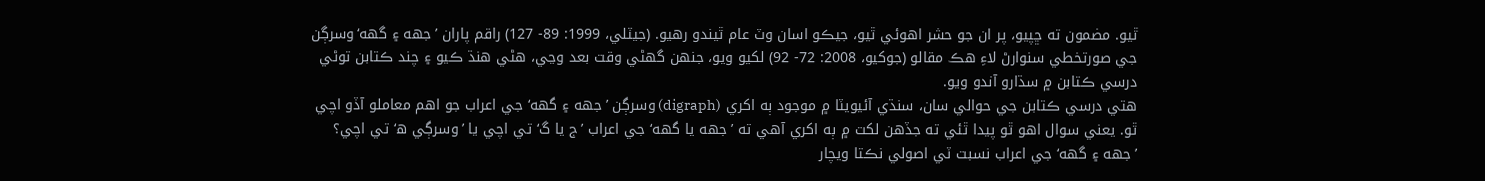ٿيو. مضمون ته ڇپيو، پر ان جو حشر اهوئي ٿيو، جيڪو اسان وٽ عام ٿيندو رهيو. (جيٽلي، 1999: 89- 127) راقم پاران ’جهه ۽ گهه‘وسرڳن جي صورتخطي سنوارڻ لاءِ هڪ مقالو (جوکيو، 2008: 72- 92) لکيو ويو، جنھن گهڻي وقت بعد وڃي، هڻي هنڌ ڪيو ۽ چند ڪتابن توڻي درسي ڪتابن ۾ سڌارو آندو ويو.
هتي درسي ڪتابن جي حوالي سان، سنڌي آئيويٽا ۾ موجود ٻه اکري (digraph) وسرڳن ’جهه ۽ گهه‘ جي اعراب جو اهم معاملو آڏو اچي ٿو. يعني سوال اهو ٿو پيدا ٿئي ته جڏهن لکت ۾ ٻه اکري آهي ته ’جهه يا گهه‘ جي اعراب ’ج يا گ‘ تي اچي يا ’وسرڳي ه‘ تي اچي؟
’جهه ۽ گهه‘ جي اعراب نسبت ٽي اصولي نڪتا ويچار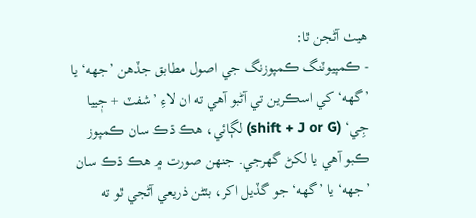هيٺ آڻجن ٿا:
- ڪمپيوٽنگ ڪمپوزنگ جي اصول مطابق جڏهن ’جهه‘ يا ’گهه‘ کي اسڪرين تي آڻبو آهي ته ان لاءِ ’شفٽ + جٖييا جِي‘ (shift + J or G) لڳائي، هڪ ڌڪ سان ڪمپوز ڪبو آهي يا لکڻ گهرجي. جنھن صورت ۾ هڪ ڌڪ سان ’جهه‘ يا ’گهه‘ جو گڏيل اکر، بٽڻن ذريعي آڻجي ٿو ته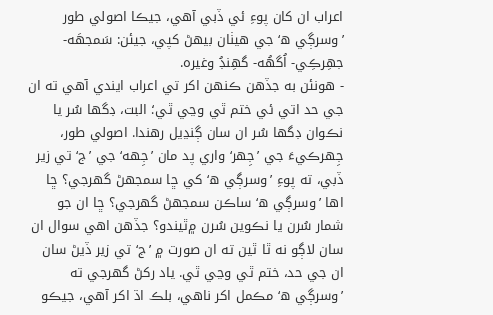اعراب ان کان پوءِ ئي ڏبي آهي، جيڪا اصولي طور ’وسرڳي ه‘ جي هيٺان بيھڻ کپي، جيئن: سَمجهَه- جهِرڪِي- اُگهُه- گهِنڊُ وغيره.
- هونئن به جڏهن ڪنھن اکر تي اعراب ايندي آهي ته ان جي حد اتي ئي ختم ٿي وڃي ٿي؛ البت، ڊگها سُر يا نڪوان ڊگها سُر ان سان ڳنڍيل رهندا. اصولي طور، جِهرڪيءَ جي ’جِهر‘ واري پد مان ’جِهه‘ جي ’ج‘ تي زير ڏبي، ته پوءِ ’وسرڳي ه‘ کي ڇا سمجهڻ گهرجي؟ ڇا اها ’وسرڳي ه‘ ساڪن سمجهڻ گهرجي؟ ڇا ان جو شمار سُرن يا نڪوين سُرن ۾ٿيندو؟ جڏهن اهي سوال ان سان لاڳو نه ٿا ٿين ته ان صورت ۾ ’ج‘ تي زير ڏيڻ سان ان جي حد، ختم ٿي وڃي ٿي. ياد رکڻ گهرجي ته ’وسرڳي ه‘ مڪمل اکر ناهي، بلڪ اڌ اکر آهي، جيڪو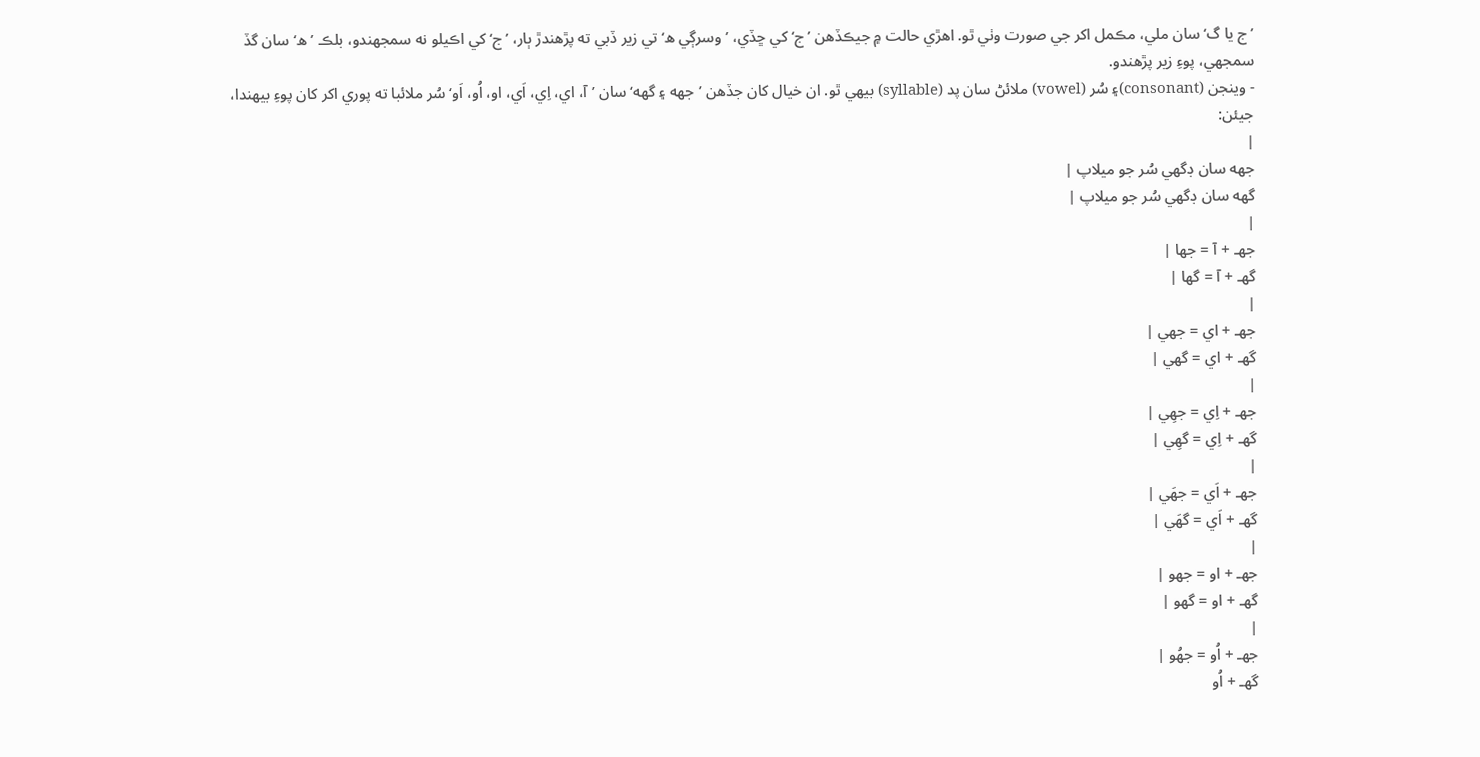’ج يا گ‘ سان ملي، مڪمل اکر جي صورت وٺي ٿو. اهڙي حالت ۾ جيڪڏهن ’ج‘ کي ڇڏي، ’وسرڳي ه‘ تي زير ڏبي ته پڙهندڙ ٻار، ’ج‘ کي اڪيلو نه سمجهندو، بلڪ ’ه‘ سان گڏ سمجهي، پوءِ زير پڙهندو.
- وينجن (consonant)۽ سُر (vowel) ملائڻ سان پد (syllable) بيھي ٿو. ان خيال کان جڏهن ’جهه ۽ گهه‘ سان ’آ، اي، اِي، اَي، او، اُو، اَو‘ سُر ملائبا ته پوري اکر کان پوءِ بيھندا، جيئن:
|
جهه سان ڊگهي سُر جو ميلاپ |
گهه سان ڊگهي سُر جو ميلاپ |
|
جهـ + آ = جها |
گهـ + آ = گها |
|
جهـ + اي = جهي |
گهـ + اي = گهي |
|
جهـ + اِي = جهِي |
گهـ + اِي = گهِي |
|
جهـ + اَي = جهَي |
گهـ + اَي = گهَي |
|
جهـ + او = جهو |
گهـ + او = گهو |
|
جهـ + اُو = جهُو |
گهـ + اُو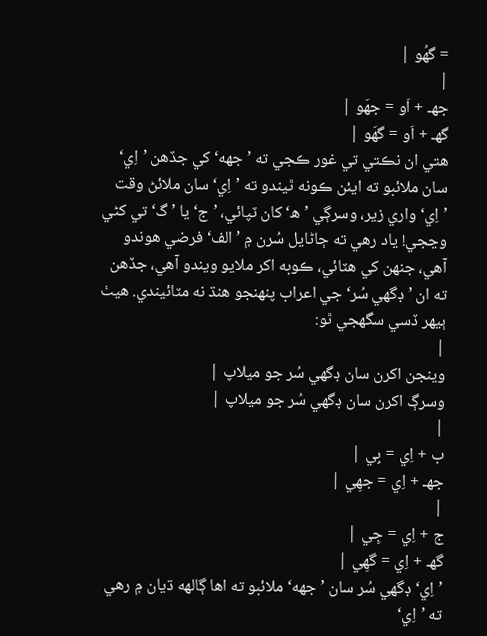= گهُو |
|
جهـ + اَو = جهَو |
گهـ + اَو = گهَو |
هتي ان نڪتي تي غور ڪجي ته ’جهه‘ کي جڏهن ’اِي‘ سان ملائبو ته ايئن ڪونه ٿيندو ته ’اِي‘سان ملائڻ وقت ’اِي‘ واري زير، وسرڳي ’ه‘ کان ٽپائي، ’ج‘ يا ’گ‘ تي کڻي وڃجي! ياد رهي ته ڄاڻايل سُرن ۾ ’الف‘ فرضي هوندو آهي، جنھن کي هٽائي، ڪوبه اکر ملايو ويندو آهي، جڏهن ته ان ’ڊگهي سُر‘ جي اعراب پنھنجو هنڌ نه مٽائيندي. هيٺ ٻيھر ڏسي سگهجي ٿو:
|
وينجن اکرن سان ڊگهي سُر جو ميلاپ |
وسرڳ اکرن سان ڊگهي سُر جو ميلاپ |
|
ب + اِي = بِي |
جهـ + اِي = جهِي |
|
ج + اِي = جِي |
گهـ + اِي = گهِي |
’اِي‘ ڊگهي سُر سان ’جهه‘ ملائبو ته اها ڳالھه ڌيان ۾ رهي ته ’اِي‘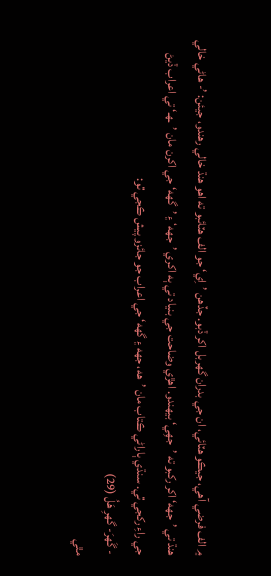۾ الف فرضي آهي، جيڪو هٽائي، ان جي بدران گهربل اکر ڏبو. جڏهن ’اِي‘ جو الف هٽائبو ته اهو هنڌ خالي رهندو، جيئن: ’- هاڻي خالي هنڌ تي ’جهه‘ اکر رکبو ته ’جهِي‘ بيھندو. اهڙي وضاحت جي بنياد تي ٻه اکري ’جهه‘ ۽ ’گهه‘ جي اکرن مان ’ـهـ‘ تي اعراب ڏيڻ جي راءِ رکجي ٿي. سنڌي ٻاراڻي ڪتاب مان ’هه، جهه ۽ گهه‘ جي اعراب جو جائزو پيش ڪجي ٿو:
- گَهرَ- گهرِ هَلُ (29)
مٿي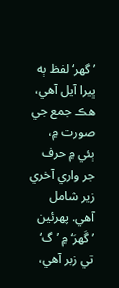’گهر‘ لفظ ٻه ڀيرا آيل آهي، هڪ جمع جي صورت ۾، ٻئي ۾ حرف جر واري آخري زير شامل آهي. پھرئين ’گَهرَ‘ ۾ ’گ‘ تي زبر آهي،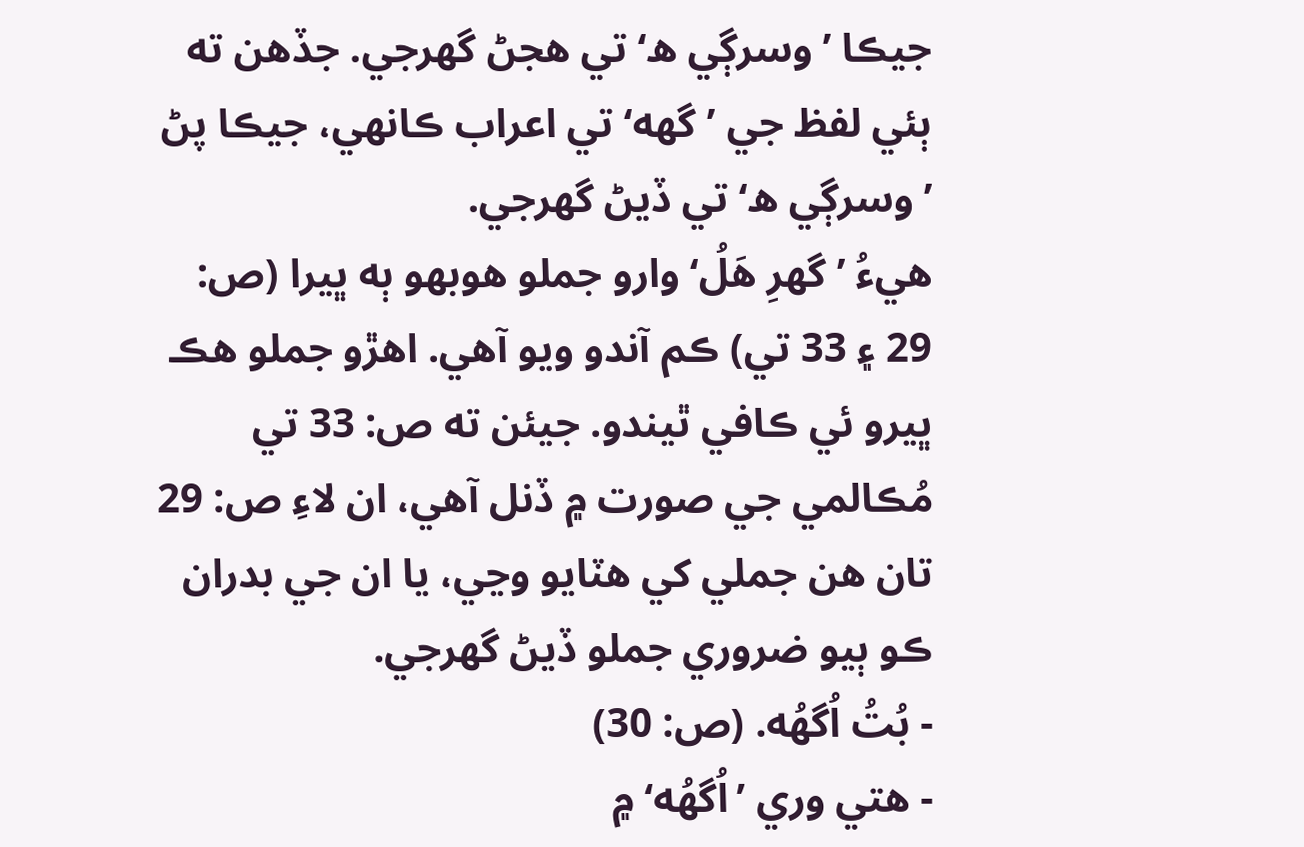جيڪا ’وسرڳي ه‘ تي هجڻ گهرجي. جڏهن ته ٻئي لفظ جي ’گهه‘ تي اعراب ڪانھي، جيڪا پڻ ’وسرڳي ه‘ تي ڏيڻ گهرجي.
هيءُ ’گهرِ هَلُ‘ وارو جملو هوبھو ٻه ڀيرا (ص: 29 ۽ 33 تي) ڪم آندو ويو آهي. اهڙو جملو هڪ ڀيرو ئي ڪافي ٿيندو. جيئن ته ص: 33 تي مُڪالمي جي صورت ۾ ڏنل آهي، ان لاءِ ص: 29 تان هن جملي کي هٽايو وڃي، يا ان جي بدران ڪو ٻيو ضروري جملو ڏيڻ گهرجي.
- بُتُ اُگهُه. (ص: 30)
- هتي وري ’اُگهُه‘ ۾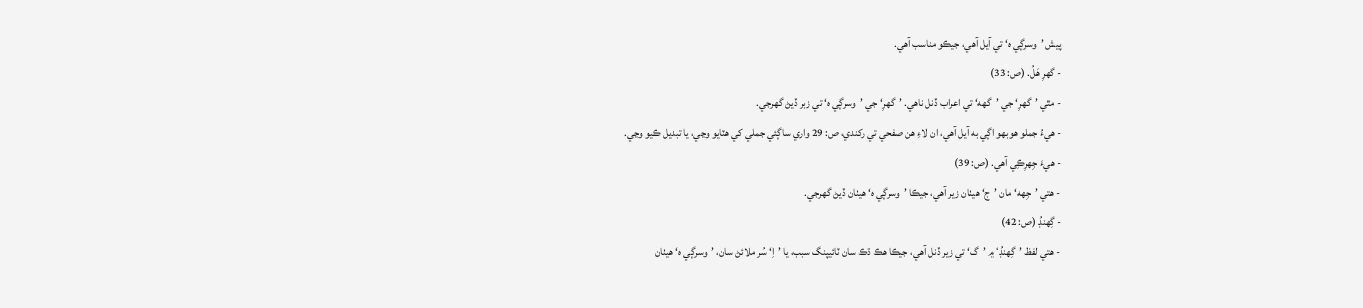پيش ’وسرڳي ه‘ تي آيل آهي، جيڪو مناسب آهي.
- گهرِ هَلُ. (ص: 33)
- مٿي ’گهرِ‘ جي ’گهه‘ تي اعراب ڏنل ناهي. ’گهرِ‘ جي ’وسرڳي ه‘ تي زبر ڏيڻ گهرجي.
- هيءُ جملو هوبھو اڳي به آيل آهي، ان لاءِ هن صفحي تي رکندي، ص: 29 واري ساڳئي جملي کي هٽايو وڃي، يا تبديل ڪيو وڃي.
- هيءَ جِهرِڪِي آهي. (ص: 39)
- هتي ’جِهه‘ مان ’ج‘ هيٺان زير آهي، جيڪا ’وسرڳي ه‘ هيٺان ڏيڻ گهرجي.
- گِهنڊُ (ص: 42)
- هتي لفظ ’گِهنڊُ‘ ۾ ’گ‘ تي زير ڏنل آهي، جيڪا هڪ ڌڪ سان ٽائيپنگ سبب، يا ’اِ‘ سُر ملائڻ سان، ’وسرڳي ه‘ هيٺان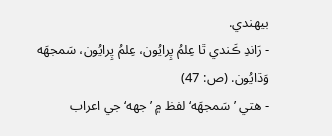بيھندي.
- رَاندِ ڪَندي ٿا عِلمُ پِرايُون، عِلمُ پِرايُون، سَمجهَه وَڌايُون. (ص: 47)
- هتي ’سَمجهَه‘ لفظ ۾ ’جهه‘ جي اعراب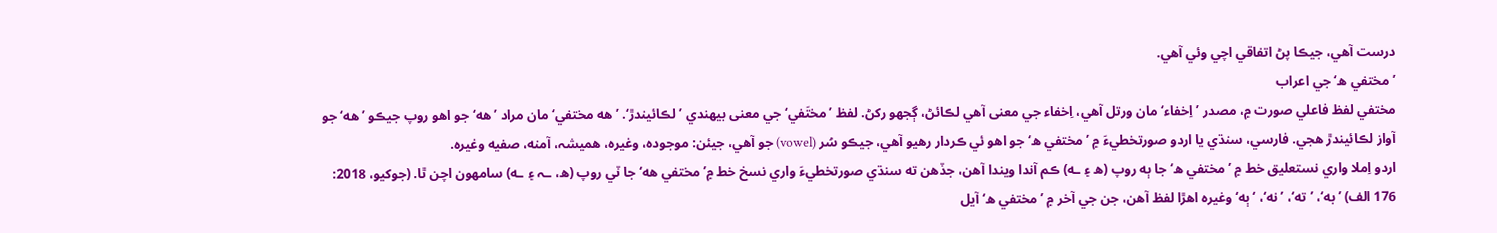درست آهي، جيڪا پڻ اتفاقي اچي وئي آهي.
’مختفي ه‘ جي اعراب
مختفي لفظ فاعلي صورت ۾، مصدر ’اِخفاء‘ مان ورتل آهي، اِخفاء جي معنى آهي لڪائڻ، ڳجهو رکڻ. لفظ ’مختَفي‘ جي معنى بيھندي ’لڪائيندڙ‘. ’هه مختفي‘ مان مراد ’هه‘ جو اهو روپ جيڪو ’هه‘ جو آواز لڪائيندڙ هجي. فارسي، سنڌي يا اردو صورتخطيءَ ۾ ’مختفي ه‘ جو اهو ئي ڪردار رهيو آهي، جيڪو سُر (vowel) جو آهي، جيئن: موجوده، وغيره، هميشہ، آمنه، صفيه وغيره.
اردو اِملا واري نستعليق خط ۾ ’مختفي ه‘ جا ٻه روپ (ه ۽ ـه) ڪم آندا ويندا آهن، جڏهن ته سنڌي صورتخطيءَ واري نسخ خط ۾’مختفي هه‘ جا ٽي روپ (ه، ـہ ۽ ـه) سامھون اچن ٿا. (جوکيو، 2018: 176 الف) ’به‘، ’ته‘، ’نه‘، ‘ٻه‘ وغيره اهڙا لفظ آهن، جن جي آخر ۾ ’مختفي ه‘ آيل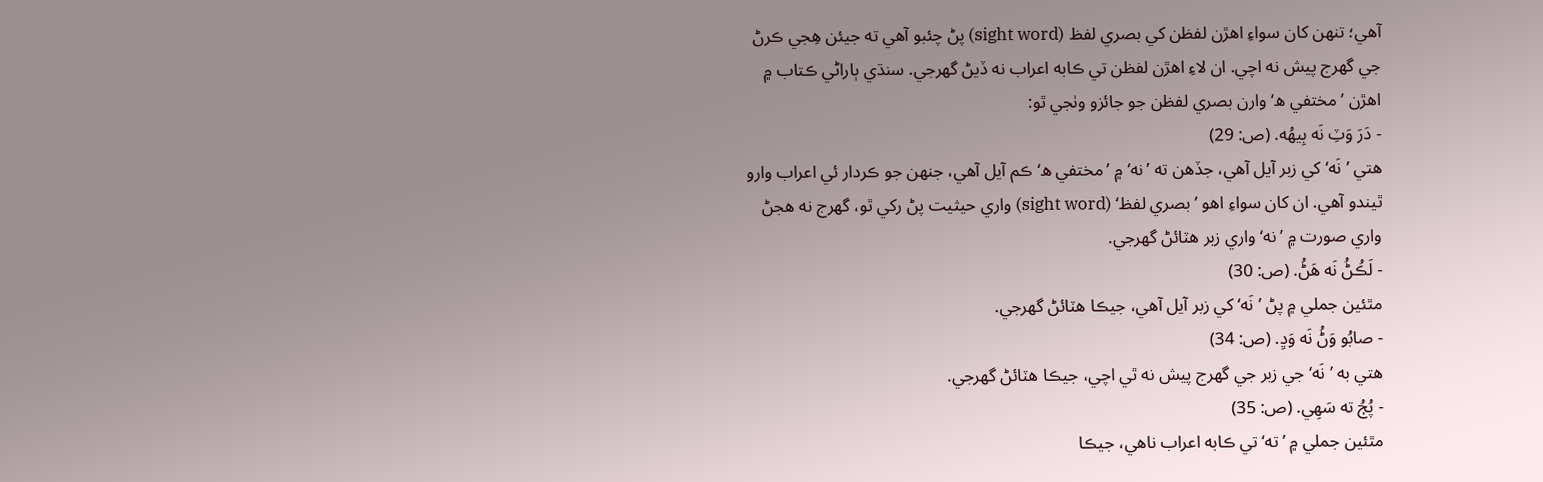آهي؛ تنھن کان سواءِ اهڙن لفظن کي بصري لفظ (sight word) پڻ چئبو آهي ته جيئن هِجي ڪرڻ جي گهرج پيش نه اچي. ان لاءِ اهڙن لفظن تي ڪابه اعراب نه ڏيڻ گهرجي. سنڌي ٻاراڻي ڪتاب ۾ اهڙن ’مختفي ه‘ وارن بصري لفظن جو جائزو وٺجي ٿو:
- دَرَ وَٽِ نَه بِيھُه. (ص: 29)
هتي ’نَه‘ کي زبر آيل آهي، جڏهن ته ’نه‘ ۾ ’مختفي ه‘ ڪم آيل آهي، جنھن جو ڪردار ئي اعراب وارو ٿيندو آهي. ان کان سواءِ اهو ’بصري لفظ‘ (sight word) واري حيثيت پڻ رکي ٿو، گهرج نه هجڻ واري صورت ۾ ’نه‘ واري زبر هٽائڻ گهرجي.
- لَڪُڻُ نَه هَڻُ. (ص: 30)
مٿئين جملي ۾ پڻ ’نَه‘ کي زبر آيل آهي، جيڪا هٽائڻ گهرجي.
- صابُو وَڻُ نَه وَڍِ. (ص: 34)
هتي به ’نَه‘ جي زبر جي گهرج پيش نه ٿي اچي، جيڪا هٽائڻ گهرجي.
- پُڄُ ته سَھِي. (ص: 35)
مٿئين جملي ۾ ’ته‘ تي ڪابه اعراب ناهي، جيڪا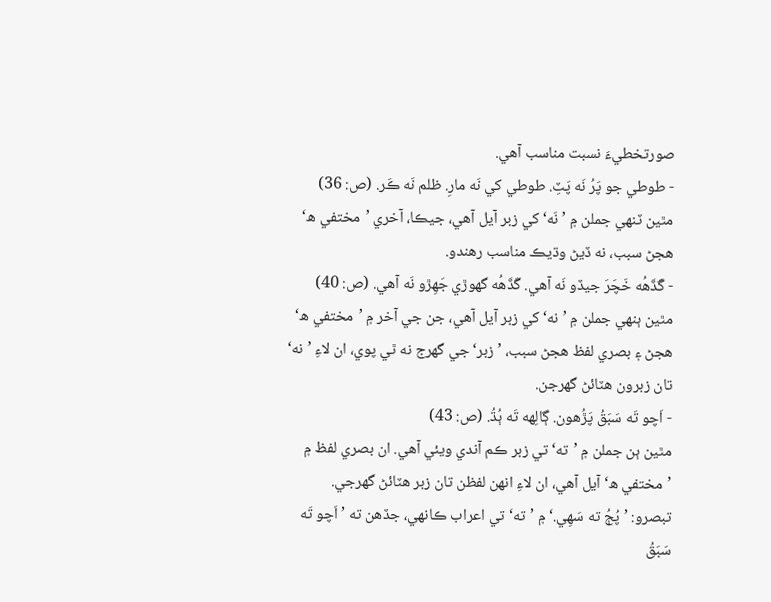صورتخطيءَ نسبت مناسب آهي.
- طوطي جو پَرُ نَه پَٽِ. طوطي کي نَه مارِ. ظلم نَه ڪَر. (ص: 36)
مٿين ٽنھي جملن ۾ ’نَه‘ کي زبر آيل آهي، جيڪا، آخري ’مختفي ه‘ هجڻ سبب، نه ڏيڻ وڌيڪ مناسب رهندو.
- گَڏَهُه خَچَرَ جيڏو نَه آهي. گَڏَهُه گهوڙي جَھِڙو نَه آهي. (ص: 40)
مٿين ٻنھي جملن ۾ ’نه‘ کي زبر آيل آهي، جن جي آخر ۾ ’مختفي ه‘ هجڻ ۽ بصري لفظ هجڻ سبب، ’زبر‘ جي گهرج نه ٿي پوي، ان لاءِ ’نه‘ تان زبرون هٽائڻ گهرجن.
- اَچو تَه سَبَقُ پَڙُهون. ڳالِهه تَه ٻُڌُ. (ص: 43)
مٿين ٻن جملن ۾ ’ته‘ تي زبر ڪم آندي ويئي آهي. ان بصري لفظ ۾ ’مختفي ه‘ آيل آهي، ان لاءِ انھن لفظن تان زبر هٽائڻ گهرجي.
تبصرو: ’پُڄُ ته سَھِي.‘ ۾ ’ته‘ تي اعراب ڪانھي، جڏهن ته ’ اَچو تَه سَبَقُ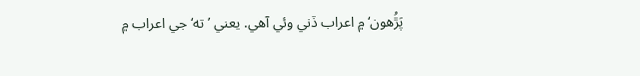پَڙُهون‘ ۾ اعراب ڏني وئي آهي. يعني ’ته‘ جي اعراب ۾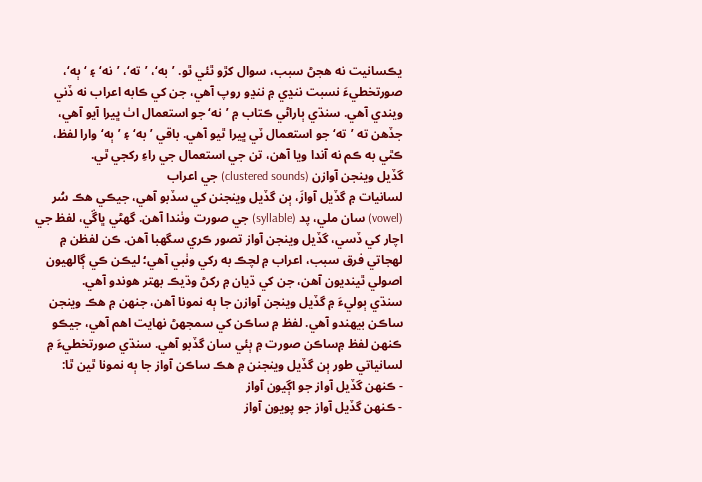يڪسانيت نه هجڻ سبب، سوال کڙو ٿئي ٿو. ’به‘، ’ته‘، ’نه‘ ۽ ‘ٻه‘، صورتخطيءَ نسبت ننڍي ۾ ننڍو روپ آهي، جن کي ڪابه اعراب نه ڏني ويندي آهي. سنڌي ٻاراڻي ڪتاب ۾ ’نه‘ جو استعمال اٺ ڀيرا آيو آهي، جڏهن ته ’ته‘ جو استعمال ٽي ڀيرا ٿيو آهي. باقي ’به‘ ۽ ’ٻه‘ وارا لفظ، ڪٿي به ڪم نه آندا ويا آهن، تن جي استعمال جي راءِ رکجي ٿي.
گڏيل وينجن آوازن (clustered sounds) جي اعراب
لسانيات ۾ گڏيل آوازَ، ٻن گڏيل وينجنن کي سڏبو آهي، جيڪي هڪ سُر (vowel) سان ملي، پد (syllable) جي صورت وٺندا آهن. گهڻي ڀاڱي، لفظ جي اچار کي ڏسي، گڏيل وينجن آواز تصور ڪري سگهبا آهن. ڪن لفظن ۾ لھجاتي فرق سبب، اعراب ۾ لچڪ به رکي وٺبي آهي؛ ليڪن ڪي ڳالھيون اصولي ٿينديون آهن، جن کي ڌيان ۾ رکڻ وڌيڪ بھتر هوندو آهي.
سنڌي ٻوليءَ ۾ گڏيل وينجن آوازن جا ٻه نمونا آهن، جنھن ۾ هڪ وينجن ساڪن بيھندو آهي. لفظ ۾ ساڪن کي سمجهڻ نھايت اهم آهي، جيڪو ڪنھن لفظ ۾ساڪن صورت ۾ ٻئي سان گڏبو آهي. سنڌي صورتخطيءَ ۾ لسانياتي طور ٻن گڏيل وينجنن ۾ هڪ ساڪن آواز جا ٻه نمونا ٿين ٿا:
- ڪنھن گڏيل آواز جو اڳيون آواز
- ڪنھن گڏيل آواز جو پويون آواز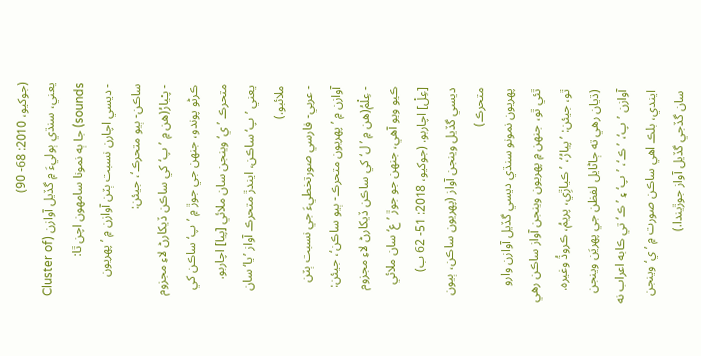(جوکيو، 2010: 68- 90)
يعني، سنڌي ٻوليءَ ۾ گڏيل آوازن (Cluster of sounds) جا ٻه نمونا سامھون اچن ٿا:
- ديسي اچارن نسبت ٻٽن آوازن ۾ ’پھريون ساڪن- ٻيو متحرڪ‘، جيئن:
- پـْيارُ(هن ۾ ’پ‘ کي ساڪن ڏيکارڻ لاءِ مجزوم ڪرڻو پوندو، جنھن جي جوڙ ۾ ’پ‘ ساڪن کي متحرڪ ’ي‘ وينجن سان ملائي [پيا] اچاربو. يعني ’پ‘ ساڪن، ايندڙ متحرڪ آواز ’يا‘ سان ملائبو.)
- عربي- فارسي صورتخطيءَ جي نسبت ٻٽن آوازن ۾ ’پھريون متحرڪ- ٻيو ساڪن‘، جيئن:
- عِلْمُ(هن ۾ ’ل‘ کي ساڪن ڏيکارڻ لاءِ مجزوم ڪيو ويو آهي، جنھن جو جوڙ ’ع‘ سان ملائي [عِلْ] اچاربو. (جوکيو، 2018: 51- 62 ب)
ديسي گڏيل وينجن آواز (پھريون ساڪن، ٻيون متحرڪ)
پھريون نمونو سنڌي ديسي گڏيل آوازن وارو ٿئي ٿو، جنھن ۾ پھريون وينجن آواز ساڪن رهي ٿو، جيئن: ’پيارُ‘، ’ڪياڙِي، پريمُ، ڪروڌُ وغيره. (ڌيان رهي ته ڄاڻايل لفظن جي پھريَن وينجن آوازن ’پ‘، ’ڪ‘، ’پ‘ ۽ ’ڪ‘ تي ڪابه اعراب نه ايندي، بلڪ اهي ساڪن صورت ۾ ’ي‘ وينجن سان گڏجي گڏيل آواز جوڙيندا.)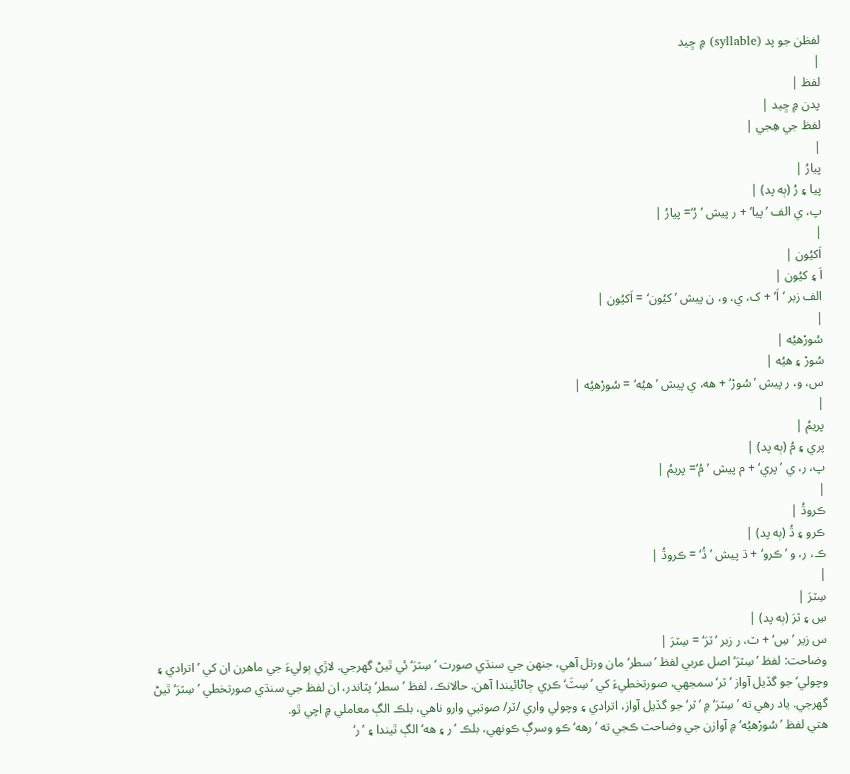لفظن جو پد (syllable) ۾ ڇيد
|
لفظ |
پدن ۾ ڇيد |
لفظ جي هِجي |
|
پيارُ |
پيا ۽ رُ (ٻه پد) |
پ، ي الف ’پيا‘ + ر پيش ’رُ‘= پيارُ |
|
اَکيُون |
اَ ۽ کيُون |
الف زبر ’اَ‘ + ک، ي، و، ن پيش ’کيُون‘ = اَکيُون |
|
سُورْهيُه |
سُورْ ۽ هيُه |
س، و، ر پيش ’سُورْ‘ + هه، ي پيش ’هيُه‘ = سُورْهيُه |
|
پريمُ |
پري ۽ مُ (ٻه پد) |
پ، ر، ي ’پري‘ + م پيش ’مُ‘= پريمُ |
|
ڪروڌُ |
ڪرو ۽ ڌُ (ٻه پد) |
ڪ، ر، و ’ڪرو‘ + ڌ پيش ’ڌُ‘ = ڪروڌُ |
|
سِٽرَ |
سِ ۽ ٽرَ (ٻه پد) |
س زير ’سِ‘ + ٽ، ر زبر ’ٽرَ‘ = سِٽرَ |
وضاحت: لفظ ’سِٽرَ‘ اصل عربي لفظ ’سطر‘ مان ورتل آهي، جنھن جي سنڌي صورت ’سِٽرَ‘ ئي ٿيڻ گهرجي. لاڙي ٻوليءَ جي ماهرن ان کي ’اترادي ۽ وچولي‘ جو گڏيل آواز ’ٽر‘ سمجهي، صورتخطيءَ کي ’سِٽَ‘ ڪري ڄاڻائيندا آهن. حالانڪ، لفظ ’سطر‘ پٽاندر، ان لفظ جي سنڌي صورتخطي ’سِٽرَ‘ ٿيڻ گهرجي. ياد رهي ته ’سِٽرَ‘ ۾ ’ٽر‘ جو گڏيل آواز، اترادي ۽ وچولي واري /ٽر/ صوتيي وارو ناهي، بلڪ الڳ معاملي ۾ اچي ٿو.
هتي لفظ ’سُورْهيُه‘ ۾ آوازن جي وضاحت ڪجي ته ’رهه‘ ڪو وسرڳ ڪونھي، بلڪ ’ر ۽ هه‘ الڳ ٿيندا ۽ ’ر‘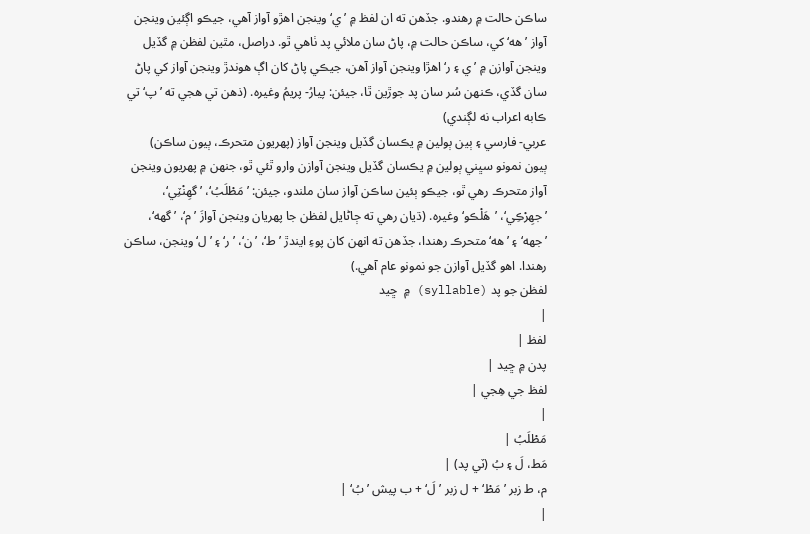ساڪن حالت ۾ رهندو. جڏهن ته ان لفظ ۾ ’ي‘ وينجن اهڙو آواز آهي، جيڪو اڳئين وينجن آواز ’هه‘ کي، ساڪن حالت ۾، پاڻ سان ملائي پد ٺاهي ٿو. دراصل، مٿين لفظن ۾ گڏيل وينجن آوازن ۾ ’ي ۽ ر‘ اهڙا وينجن آواز آهن، جيڪي پاڻ کان اڳ هوندڙ وينجن آواز کي پاڻ سان گڏي، ڪنھن سُر سان پد جوڙين ٿا، جيئن: پيارُ- پريمُ وغيره. (ذهن تي هجي ته ’پ‘ تي ڪابه اعراب نه لڳندي)
عربي- فارسي ۽ ٻين ٻولين ۾ يڪسان گڏيل وينجن آواز (پھريون متحرڪ، ٻيون ساڪن)
ٻيون نمونو سڀني ٻولين ۾ يڪسان گڏيل وينجن آوازن وارو ٿئي ٿو، جنھن ۾ پھريون وينجن آواز متحرڪ رهي ٿو، جيڪو ٻئين ساڪن آواز سان ملندو، جيئن: ’مَطْلَبُ‘، ’گهِنْٽِي‘، ’جهِرْڪِي‘، ’هَلْڪو‘ وغيره. (ڌيان رهي ته ڄاڻايل لفظن جا پھريان وينجن آوازَ ’م‘، ’گهه‘، ’جهه‘ ۽ ’هه‘ متحرڪ رهندا، جڏهن ته انھن کان پوءِ ايندڙ ’ط‘، ’ن‘، ’ر‘ ۽ ’ل‘ وينجن، ساڪن رهندا. اهو گڏيل آوازن جو نمونو عام آهي.)
لفظن جو پد (syllable) ۾ ڇيد
|
لفظ |
پدن ۾ ڇيد |
لفظ جي هِجي |
|
مَطْلَبُ |
مَط، لَ ۽ بُ (ٽي پد) |
م، ط زبر ’مَطْ‘ + ل زبر ’لَ‘ + ب پيش ’بُ‘ |
|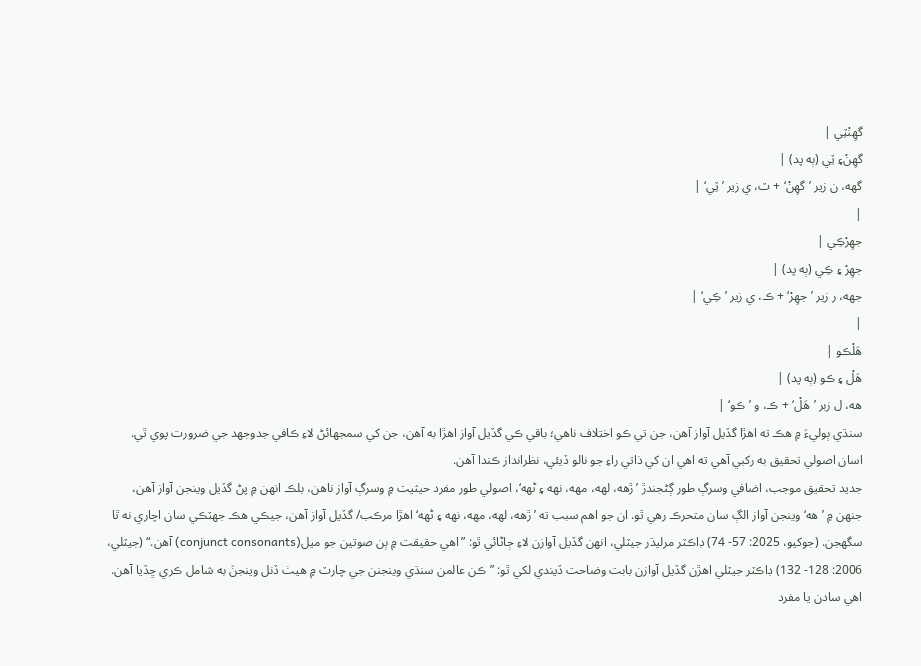گهِنْٽِي |
گهِنْ۽ ٽِي (ٻه پد) |
گهه، ن زير ’گهِنْ‘ + ٽ، ي زير ’ٽِي‘ |
|
جهِرْڪِي |
جهِرْ ۽ ڪِي (ٻه پد) |
جهه، ر زير ’جهِرْ‘ + ڪ، ي زير ’ڪِي‘ |
|
هَلْڪو |
هَلْ ۽ ڪو (ٻه پد) |
هه، ل زبر ’هَلْ‘ + ڪ، و ’ڪو‘ |
سنڌي ٻوليءَ ۾ هڪ ته اهڙا گڏيل آواز آهن، جن تي ڪو اختلاف ناهي؛ باقي ڪي گڏيل آواز اهڙا به آهن، جن کي سمجهائڻ لاءِ ڪافي جدوجھد جي ضرورت پوي ٿي. اسان اصولي تحقيق به رکبي آهي ته اهي ان کي ذاتي راءِ جو نالو ڏيئي، نظرانداز ڪندا آهن.
جديد تحقيق موجب، اضافي وسرڳ طور ڳڻجندڙ ’ڙهه، لھه، مھه، نھه ۽ ڻھه‘، اصولي طور مفرد حيثيت ۾ وسرڳ آواز ناهن، بلڪ انھن ۾ پڻ گڏيل وينجن آواز آهن، جنھن ۾ ’هه‘ وينجن آواز الڳ سان متحرڪ رهي ٿو. ان جو اهم سبب ته ’ڙهه، لھه، مھه، نھه ۽ ڻھه‘ اهڙا مرڪب/ گڏيل آواز آهن، جيڪي هڪ جهٽڪي سان اچاري نه ٿا سگهجن. (جوکيو، 2025: 57- 74) ڊاڪٽر مرليڌر جيٽلي، انھن گڏيل آوازن لاءِ ڄاڻائي ٿو: ”اهي حقيقت ۾ ٻن صوتين جو ميل(conjunct consonants) آهن.“ (جيٽلي، 2006: 128- 132) ڊاڪٽر جيٽلي اهڙن گڏيل آوازن بابت وضاحت ڏيندي لکي ٿو: ”ڪن عالمن سنڌي وينجنن جي چارٽ ۾ هيٺ ڏنل وينجنَ به شامل ڪري ڇڏيا آهن. اهي سادن يا مفرد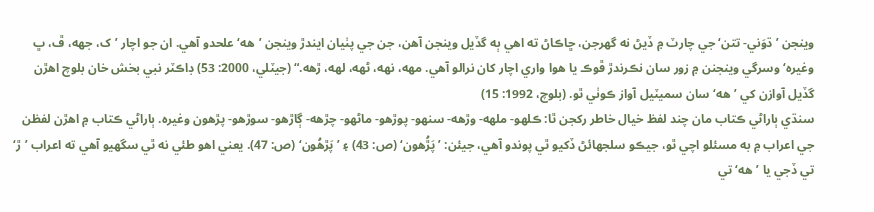وينجن ’ڌوَني- تتن‘ جي چارٽ ۾ ڏيڻ نه گهرجن، ڇاڪاڻ ته اهي ٻه گڏيل وينجن آهن، جن جي پٺيان ايندڙ وينجن ’هه‘ علحدو آهي. ان جو اچار ’ک، جهه، ڦ، ڀ وغيره‘ وسرگي وينجنن ۾ زور سان نڪرندڙ ڦوڪ يا هوا واري اچار کان نرالو آهي. مھه، نھه، ڻھه، لھه، ڙهه.“ (جيٽلي، 2000: 53) ڊاڪٽر نبي بخش خان بلوچ اهڙن گڏيل آوازن کي ’هه‘ سان سميٽيل آواز ڪوٺي ٿو. (بلوچ، 1992: 15)
سنڌي ٻاراڻي ڪتاب مان چند لفظ خيال خاطر رکجن ٿا: ڪلھو- ملھه- وڙهه- سنھو- پوڙهو- ماڻھو- چڙهه- ڳاڙهو- سوڙهو- پڙهون وغيره. ٻاراڻي ڪتاب ۾ اهڙن لفظن جي اعراب ۾ به مسئلو اچي ٿو، جيڪو سلجهائڻ ڏکيو ٿي پوندو آهي، جيئن: ’پَڙُهون‘ (ص: 43) ۽ ’پَڙهُون‘ (ص: 47). يعني اهو طئي نه ٿي سگهيو آهي ته اعراب ’ڙ‘ تي ڏجي يا ’هه‘ تي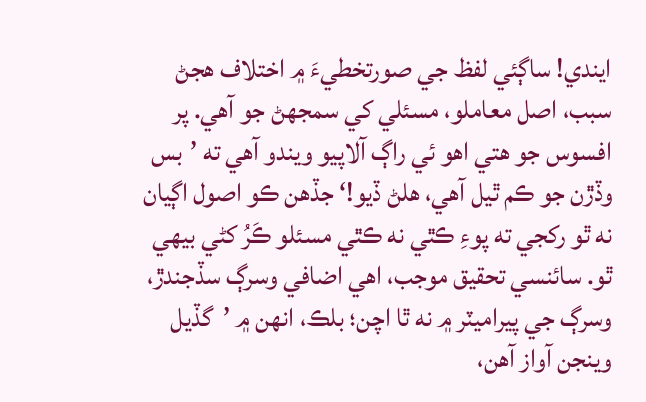ايندي! ساڳئي لفظ جي صورتخطيءَ ۾ اختلاف هجڻ سبب، اصل معاملو، مسئلي کي سمجهڻ جو آهي. پر افسوس جو هتي اهو ئي راڳ آلاپيو ويندو آهي ته ’بس وڏڙن جو ڪم ٿيل آهي، هلڻ ڏيو!‘ جڏهن ڪو اصول اڳيان نه ٿو رکجي ته پوءِ ڪٿي نه ڪٿي مسئلو ڪَرُ کڻي بيھي ٿو. سائنسي تحقيق موجب، اهي اضافي وسرڳ سڏجندڙ، وسرڳ جي پيراميٽر ۾ نه ٿا اچن؛ بلڪ، انھن ۾ ’گڏيل وينجن آواز آهن،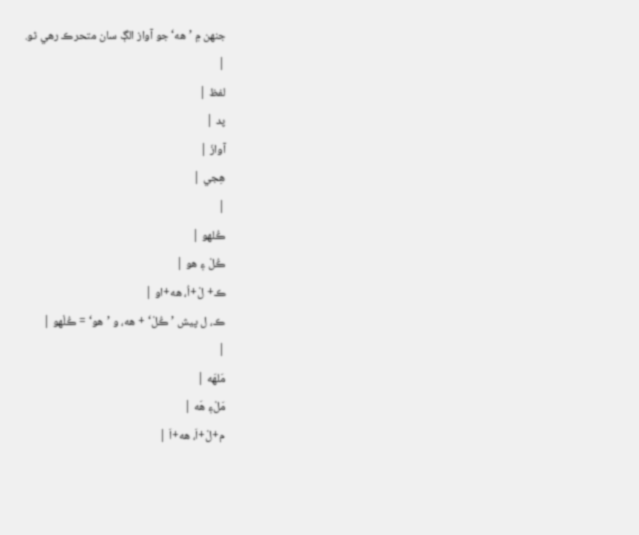جنھن ۾ ’هه‘ جو آواز الڳ سان متحرڪ رهي ٿو.
|
لفظ |
پد |
آوازَ |
هِجي |
|
ڪُلھو |
ڪُلْ ۽ هو |
ڪ+ لْ+اُ، هه+او |
ڪ، ل پيش ’ڪُلْ‘ + هه، و ’هو‘ = ڪُلْھو |
|
مَلھَه |
مَلْ۽ هَه |
م+لْ+اَ، هه+اَ |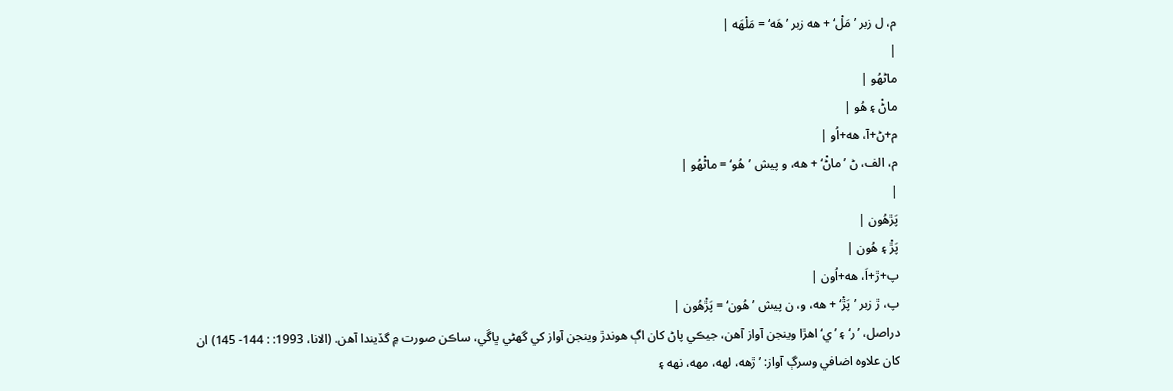م، ل زبر ’مَلْ‘ + هه زبر ’هَه‘ = مَلْھَه |
|
ماڻھُو |
ماڻْ ۽ هُو |
م+ڻ+آ، هه+اُو |
م، الف، ڻ ’ماڻْ‘ + هه، و پيش ’هُو‘ = ماڻْھُو |
|
پَڙهُون |
پَڙْ ۽ هُون |
پ+ڙ+اَ، هه+اُون |
پ، ڙ زبر ’پَڙْ‘ + هه، و، ن پيش ’هُون‘ = پَڙْھُون |
دراصل، ’ر‘ ۽ ’ي‘ اهڙا وينجن آواز آهن، جيڪي پاڻ کان اڳ هوندڙ وينجن آواز کي گهڻي ڀاڱي، ساڪن صورت ۾ گڏيندا آهن. (الانا، 1993: : 144- 145) ان کان علاوه اضافي وسرڳ آواز: ’ڙهه، لھه، مھه، نھه ۽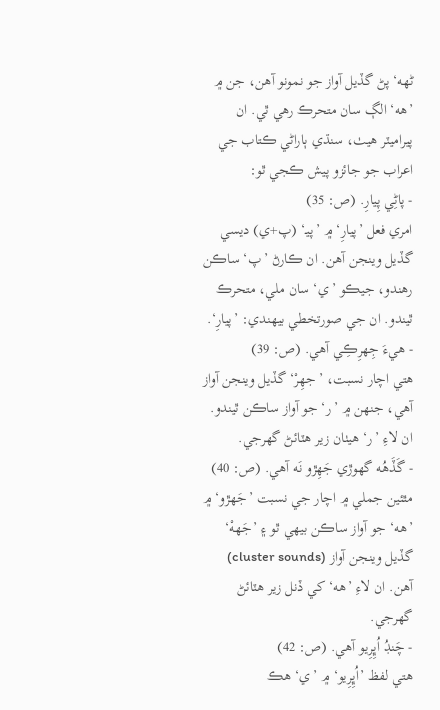ڻھه‘ پڻ گڏيل آواز جو نمونو آهن، جن ۾ ’هه‘ الڳ سان متحرڪ رهي ٿي. ان پيراميٽر هيٺ، سنڌي ٻاراڻي ڪتاب جي اعراب جو جائزو پيش ڪجي ٿو:
- پاڻِي پِيارِ. (ص: 35)
امري فعل ’پيارِ‘ ۾ ’پيـ‘ (پ+ي) ديسي گڏيل وينجن آهن. ان ڪارڻ ’پ‘ ساڪن رهندو، جيڪو ’ي‘ سان ملي، متحرڪ ٿيندو. ان جي صورتخطي بيھندي: ’پيارِ‘.
- هيءَ جِهرِڪِي آهي. (ص: 39)
هتي اچار نسبت، ’جهِرْ‘ گڏيل وينجن آواز آهي، جنھن ۾ ’ر‘ جو آواز ساڪن ٿيندو. ان لاءِ ’ر‘ هيٺان زير هٽائڻ گهرجي.
- گَڏَهُه گهوڙي جَھِڙو نَه آهي. (ص: 40)
مٿئين جملي ۾ اچار جي نسبت ’جَھڙو‘ ۾ ’هه‘ جو آواز ساڪن بيھي ٿو ۽ ’جَھهْ‘ گڏيل وينجن آواز (cluster sounds) آهن. ان لاءِ ’هه‘ کي ڏنل زير هٽائڻ گهرجي.
- چَنڊُ اُڀِرِيو آهي. (ص: 42)
هتي لفظ ’اُڀِرِيو‘ ۾ ’ي‘ هڪ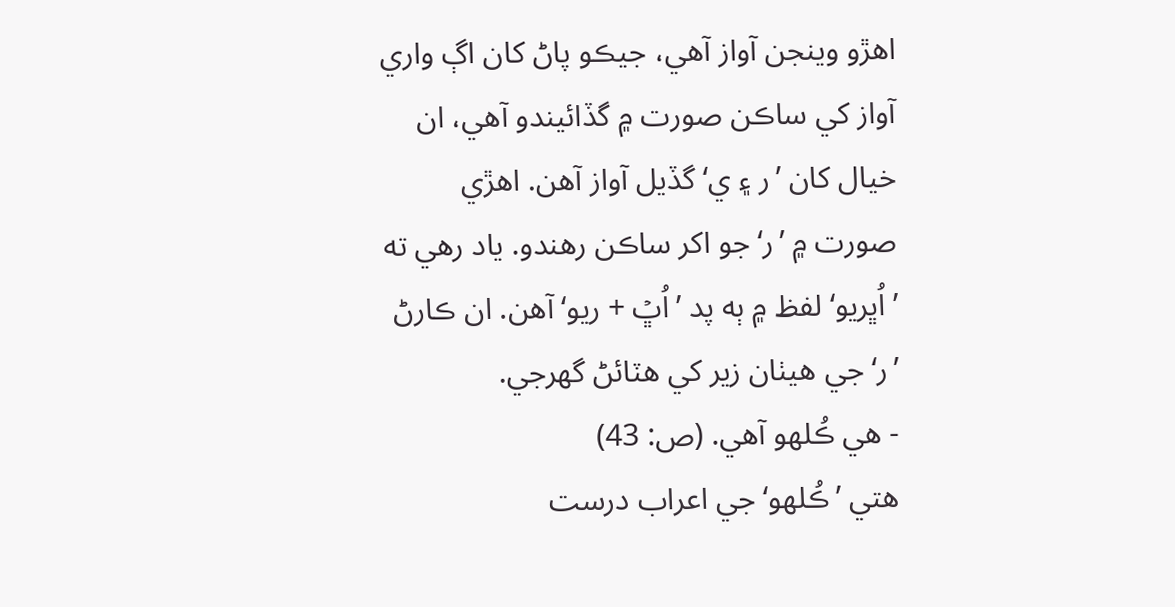اهڙو وينجن آواز آهي، جيڪو پاڻ کان اڳ واري آواز کي ساڪن صورت ۾ گڏائيندو آهي، ان خيال کان ’ر ۽ ي‘ گڏيل آواز آهن. اهڙي صورت ۾ ’ر‘ جو اکر ساڪن رهندو. ياد رهي ته ’اُڀريو‘ لفظ ۾ ٻه پد ’اُڀۡ + ريو‘ آهن. ان ڪارڻ ’ر‘ جي هيٺان زير کي هٽائڻ گهرجي.
- هي ڪُلهو آهي. (ص: 43)
هتي ’ڪُلھو‘ جي اعراب درست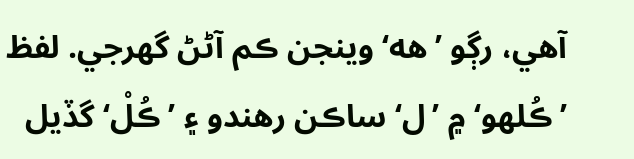آهي، رڳو ’هه‘ وينجن ڪم آڻڻ گهرجي. لفظ ’ڪُلھو‘ ۾ ’ل‘ ساڪن رهندو ۽ ’ڪُلْ‘ گڏيل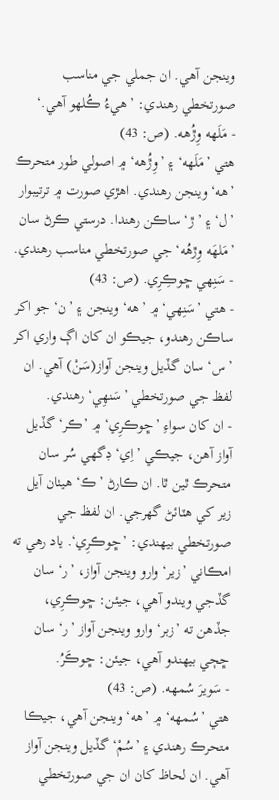وينجن آهي. ان جملي جي مناسب صورتخطي رهندي: ’هيءُ ڪُلھو آهي.‘
- مَلَهه وِڙُهه. (ص: 43)
هتي ’مَلَهه‘ ۽ ’وِڙُهه‘ ۾ اصولي طور متحرڪ ’هه‘ وينجن رهندي. اهڙي صورت ۾ ترتيبوار ’ل‘ ۽ ’ڙ‘ ساڪن رهندا. درستي ڪرڻ سان ’مَلھَه وِڙهُه‘ جي صورتخطي مناسب رهندي.
- سَنِهي ڇوڪِرِي. (ص: 43)
- هتي ’سَنِهي‘ ۾ ’هه‘ وينجن ۽ ’ن‘ جو اکر ساڪن رهندو، جيڪو ان کان اڳ واري اکر ’س‘ سان گڏيل وينجن آواز(سَنْ) آهي. ان لفظ جي صورتخطي ’سَنھِي‘ رهندي.
- ان کان سواءِ ’ڇوڪرِي‘ ۾ ’ڪر‘ گڏيل آواز آهن، جيڪي ’اِي‘ ڊگهي سُر سان متحرڪ ٿين ٿا. ان ڪارڻ ’ڪ‘ هيٺان آيل زير کي هٽائڻ گهرجي. ان لفظ جي صورتخطي بيھندي: ’ڇوڪرِي‘. ياد رهي ته امڪاني ’زير‘ وارو وينجن آواز، ’ر‘ سان گڏجي ويندو آهي، جيئن: ڇوڪرِي، جڏهن ته ’زبر‘ وارو وينجن آواز ’ر‘ سان ڇڄي بيھندو آهي، جيئن: ڇوڪَرُ.
- سَويرَ سُمھه. (ص: 43)
هتي ’سُمھه‘ ۾ ’هه‘ وينجن آهي، جيڪا متحرڪ رهندي ۽ ’سُمْ‘ گڏيل وينجن آواز آهي. ان لحاظ کان ان جي صورتخطي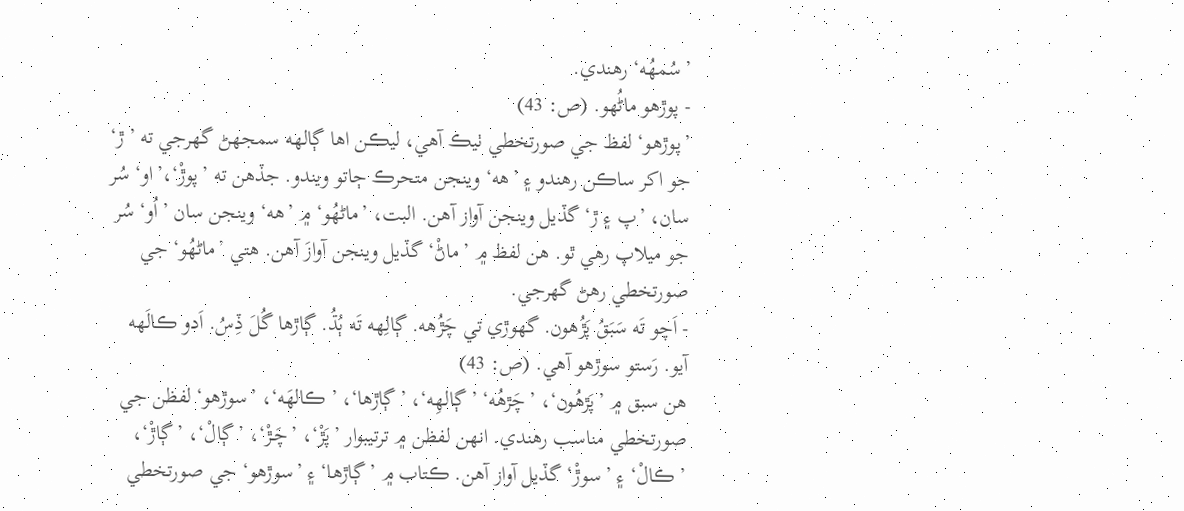’سُمھُه‘ رهندي.
- پوڙهو ماڻُهو. (ص: 43)
’پوڙهو‘ لفظ جي صورتخطي ٺيڪ آهي، ليڪن اها ڳالھه سمجهڻ گهرجي ته ’ڙ‘ جو اکر ساڪن رهندو ۽ ’هه‘ وينجن متحرڪ ڄاتو ويندو. جڏهن ته ’پوڙْ‘،’او‘ سُر سان، ’پ ۽ ڙ‘ گڏيل وينجن آواز آهن. البت، ’ماڻهُو‘ ۾ ’هه‘ وينجن سان ’اُو‘ سُر جو ميلاپ رهي ٿو. هن لفظ ۾ ’ماڻْ‘ گڏيل وينجن آوازَ آهن. هتي ’ماڻھُو‘ جي صورتخطي رهڻ گهرجي.
- اَچو تَه سَبَقُ پَڙُهون. گهوڙي تي چَڙُهه. ڳالِهه تَه ٻُڌُ. ڳاڙها گُلَ ڏِسُ. اَدو ڪالَهه آيو. رَستو سوڙهو آهي. (ص: 43)
هن سبق ۾ ’پَڙهُون‘، ’چَڙهُه‘ ’ڳالھِه‘، ’ڳاڙها‘، ’ڪالهَه‘، ’سوڙهو‘ لفظن جي صورتخطي مناسب رهندي. انھن لفظن ۾ ترتيبوار ’پَڙْ‘، ’چَـڙْ‘، ’ڳالْ‘، ’ڳاڙْ‘، ’ڪالْ‘ ۽ ’سوڙْ‘ گڏيل آواز آهن. ڪتاب ۾ ’ڳاڙها‘ ۽ ’سوڙهو‘ جي صورتخطي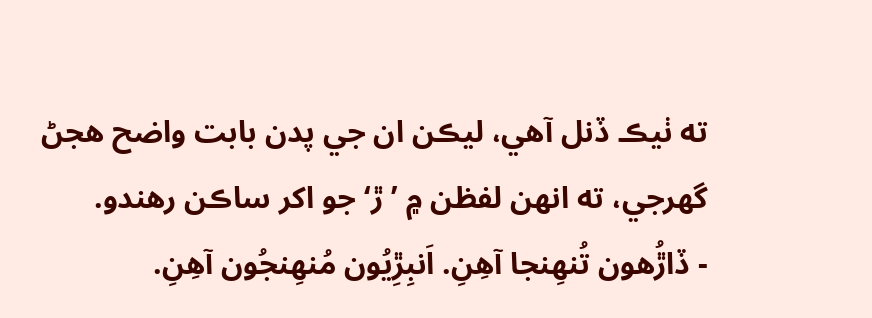ته ٺيڪ ڏنل آهي، ليڪن ان جي پدن بابت واضح هجڻ گهرجي، ته انھن لفظن ۾ ’ڙ‘ جو اکر ساڪن رهندو.
- ڏاڙُهون تُنھِنجا آهِنِ. اَنبِڙِيُون مُنھِنجُون آهِنِ.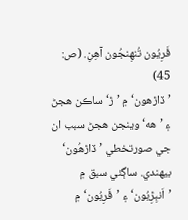ڦَرِيُون تُنھِنجُون آهِنِ. (ص: 45)
’ڏاڙهون‘ ۾ ’ڙ‘ ساڪن هجڻ ۽ ’هه‘ وينجن هجڻ سبب ان جي صورتخطي ’ڏاڙهُون‘ بيھندي. ساڳئي سبق ۾ ’اَنبِڙِيُون‘ ۽ ’ڦَرِيُون‘ ۾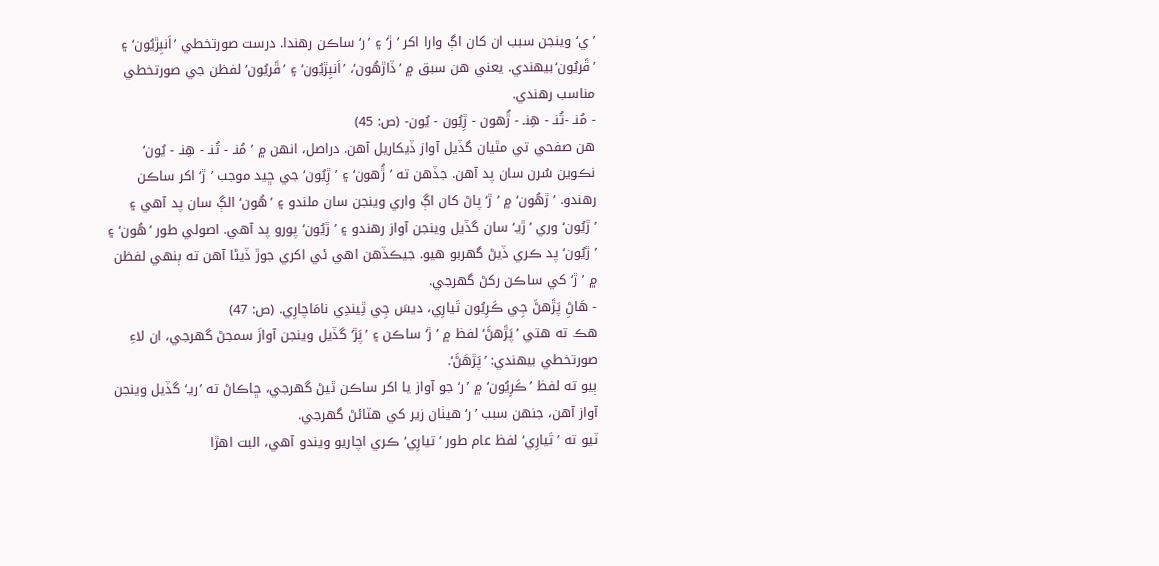’ي‘ وينجن سبب ان کان اڳ وارا اکر ’ڙ‘ ۽ ’ر‘ ساڪن رهندا. درست صورتخطي ’اَنبِڙيُون‘ ۽ ’ڦَريُون‘بيھندي. يعني هن سبق ۾ ’ڏاڙهُون‘، ’اَنبِڙيُون‘ ۽ ’ڦَريُون‘ لفظن جي صورتخطي مناسب رهندي.
- مُنـ -تُنـ - هِنـ - ڙُهون - ڙِيُون - يُون- (ص: 45)
هن صفحي تي مٿيان گڏيل آواز ڏيکاريل آهن. دراصل، انھن ۾ ’ مُنـ - تُنـ - هِنـ - يُون‘ نڪوين سُرن سان پد آهن. جڏهن ته ’ڙُهون‘ ۽ ’ڙِيُون‘ جي ڇيد موجب ’ڙ‘ اکر ساڪن رهندو. ’ڙهُون‘ ۾ ’ڙ‘ پاڻ کان اڳ واري وينجن سان ملندو ۽ ’هُون‘ الڳ سان پد آهي ۽ ’ڙيُون‘ وري ’ڙيـ‘ سان گڏيل وينجن آواز رهندو ۽ ’ڙيُون‘ پورو پد آهي. اصولي طور ’هُون‘ ۽ ’ڙيُون‘ پد ڪري ڏيڻ گهربو هيو. جيڪڏهن اهي ئي اکري جوڙ ڏيڻا آهن ته ٻنھي لفظن ۾ ’ڙ‘ کي ساڪن رکڻ گهرجي.
- هَاڻِ پَڙَهڻَ جِي ڪَرِيُون تَيارِي، ديسَ جِي ٿِيندِي نامَاچارِي. (ص: 47)
هڪ ته هتي ’پَڙَهڻَ‘ لفظ ۾ ’ڙ‘ ساڪن ۽ ’پَڙ‘ گڏيل وينجن آوازَ سمجڻ گهرجي، ان لاءِ صورتخطي بيھندي: ’پَڙهَڻَ‘.
ٻيو ته لفظ ’ڪَرِيُون‘ ۾ ’ر‘ جو آواز يا اکر ساڪن ٿيڻ گهرجي، ڇاڪاڻ ته ’ريـ‘ گڏيل وينجن آواز آهن، جنھن سبب ’ر‘ هيٺان زير کي هٽائڻ گهرجي.
ٽيو ته ’تَيارِي‘ لفظ عام طور ’تيارِي‘ ڪري اچاريو ويندو آهي، البت اهڙا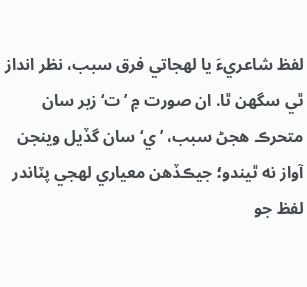لفظ شاعريءَ يا لھجاتي فرق سبب، نظر انداز ٿي سگهن ٿا. ان صورت ۾ ’ت‘ زبر سان متحرڪ هجڻ سبب، ’ي‘ سان گڏيل وينجن آواز نه ٿيندو؛ جيڪڏهن معياري لھجي پٽاندر لفظ جو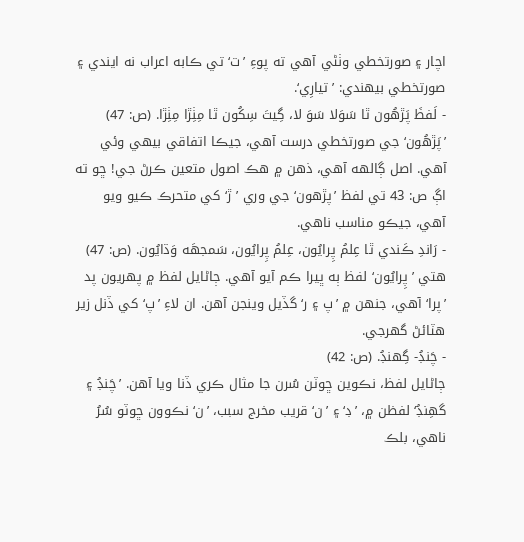اچار ۽ صورتخطي وٺڻي آهي ته پوءِ ’ت‘ تي ڪابه اعراب نه ايندي ۽ صورتخطي بيھندي: ’تيارِي‘.
- لَفظَ پَڙهُون ٿا سَوَلا سَوَ لا، گِيتَ سِکُون ٿا مِٺِڙا مِٺِڙا. (ص: 47)
’پَڙهُون‘ جي صورتخطي درست آهي، جيڪا اتفاقي بيھي وئي آهي. اصل ڳالھه آهي، ذهن ۾ هڪ اصول متعين ڪرڻ جي! ڇو ته اڳ ص: 43 تي لفظ ’پڙهون‘ جي وري ’ڙ‘ کي متحرڪ ڪيو ويو آهي، جيڪو مناسب ناهي.
- رَاندِ ڪَندي ٿا عِلمُ پِرايُون، عِلمُ پِرايُون، سَمجهَه وَڌايُون. (ص: 47)
هتي ’پِرايُون‘ لفظ ٻه ڀيرا ڪم آيو آهي. ڄاڻايل لفظ ۾ پھريون پد ’پرا‘ آهي، جنھن ۾ ’پ ۽ ر‘ گڏيل وينجن آهن. ان لاءِ ’پ‘ کي ڏنل زير هٽائڻ گهرجي.
- چَنڊُ- گِهنڊُ. (ص: 42)
ڄاڻايل لفظ، نڪوين ڇوٽن سُرن جا مثال ڪري ڏنا ويا آهن. ’چَنڊُ ۽ گهِنڊُ‘ لفظن ۾، ’ڊ‘ ۽ ’ن‘ قريب مخرج سبب، ’ن‘ نڪوون ڇوٽو سُرُ ناهي، بلڪ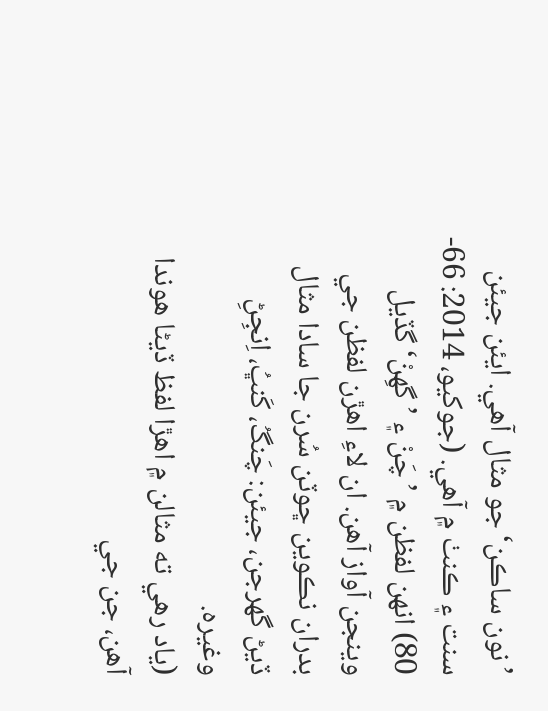’نون ساڪن‘ جو مثال آهي. ايئن جيئن سنت ۽ ڪنٺ ۾ آهي. (جوکيو، 2014: 66- 80) انھن لفظن ۾ ’چَنْ ۽ ’گهِنْ‘ گڏيل وينجن آواز آهن. ان لاءِ اهڙن لفظن جي بدران نڪوين ڇوٽن سُرن جا سادا مثال ڏيڻ گهرجن، جيئن: چَنگُ، کَنڀُ، اِنجِڻِ وغيره.
(ياد رهي ته مثالن ۾ اهڙا لفظ ڏيڻا هوندا آهن، جن جي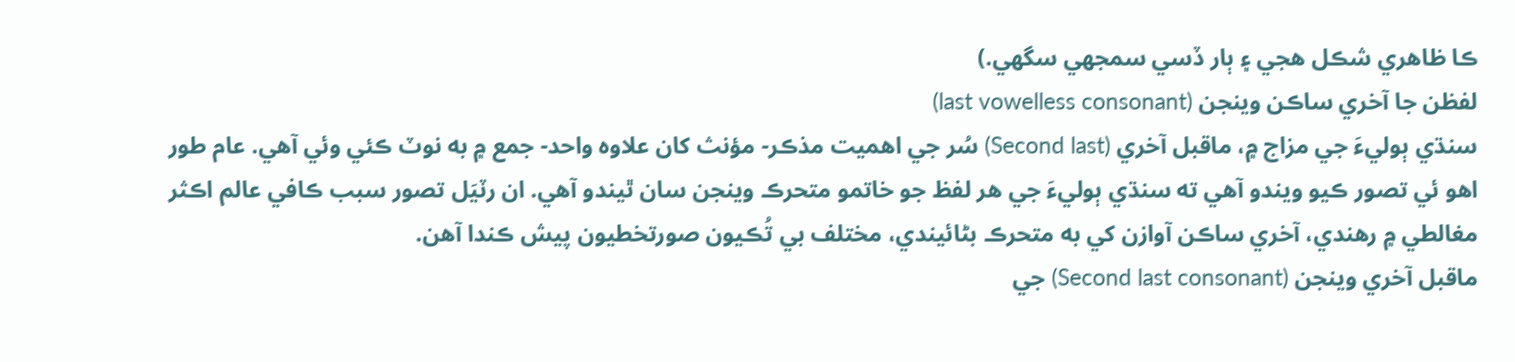ڪا ظاهري شڪل هجي ۽ ٻار ڏسي سمجهي سگهي.)
لفظن جا آخري ساڪن وينجن (last vowelless consonant)
سنڌي ٻوليءَ جي مزاج ۾، ماقبل آخري (Second last) سُر جي اهميت مذڪر- مؤنث کان علاوه واحد- جمع ۾ به نوٽ ڪئي وئي آهي. عام طور اهو ئي تصور ڪيو ويندو آهي ته سنڌي ٻوليءَ جي هر لفظ جو خاتمو متحرڪ وينجن سان ٿيندو آهي. ان رٽيَل تصور سبب ڪافي عالم اڪثر مغالطي ۾ رهندي، آخري ساڪن آوازن کي به متحرڪ بڻائيندي، مختلف بي تُڪيون صورتخطيون پيش ڪندا آهن.
ماقبل آخري وينجن (Second last consonant) جي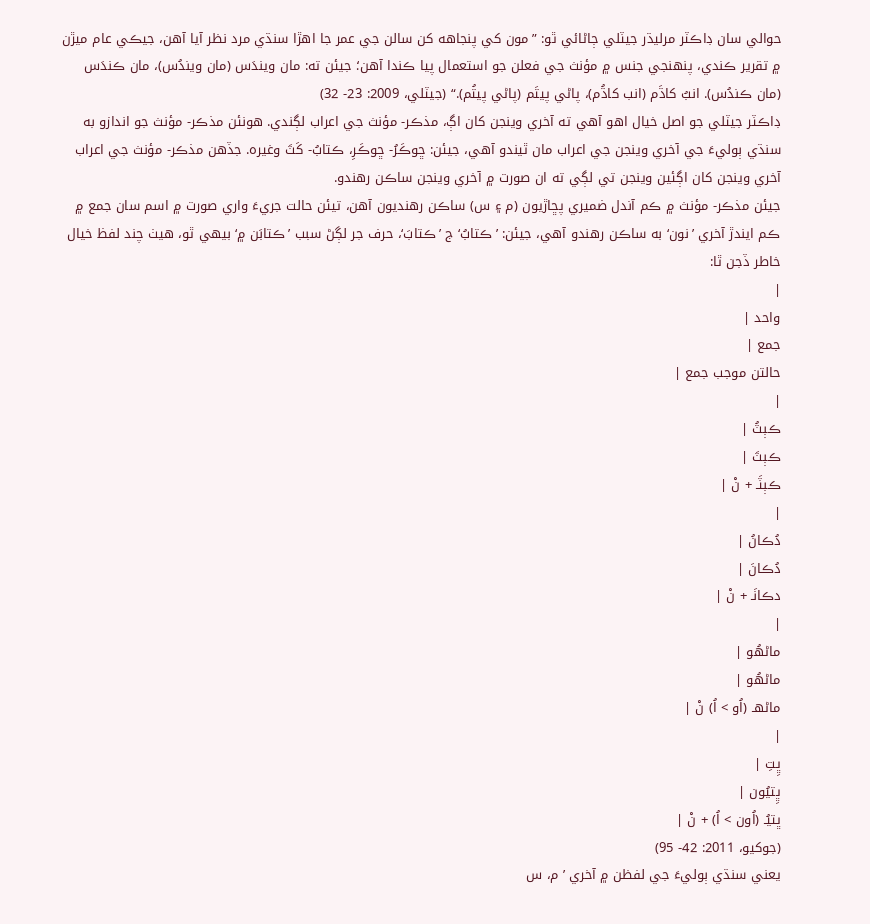حوالي سان ڊاڪٽر مرليڌر جيٽلي ڄاڻائي ٿو: ”مون کي پنجاهه کن سالن جي عمر جا اهڙا سنڌي مرد نظر آيا آهن، جيڪي عام ميڙن ۾ تقرير ڪندي، پنھنجي جنس ۾ مؤنث جي فعلن جو استعمال پيا ڪندا آهن؛ جيئن ته: مان ويندَس (مان ويندُس)، مان ڪندَس (مان ڪندُس). انبُ کاڌَم (انب کاڌُم)، پاڻي پيتَم (پاڻي پيتُم).“ (جيٽلي، 2009: 23- 32)
ڊاڪٽر جيٽلي جو اصل خيال اهو آهي ته آخري وينجن کان اڳ، مذڪر- مؤنث جي اعراب لڳندي. هونئن مذڪر- مؤنث جو اندازو به سنڌي ٻوليءَ جي آخري وينجن جي اعراب مان ٿيندو آهي، جيئن: ڇوڪَرُ- ڇوڪَرِ، ڪتابُ- کَٽَ وغيره. جڏهن مذڪر- مؤنث جي اعراب آخري وينجن کان اڳئين وينجن تي لڳي ته ان صورت ۾ آخري وينجن ساڪن رهندو.
جيئن مذڪر- مؤنث ۾ ڪم آندل ضميري پڇاڙيون (م ۽ س) ساڪن رهنديون آهن، تيئن حالت جريءَ واري صورت ۾ اسم سان جمع ۾ ڪم ايندڙ آخري ’نون‘ به ساڪن رهندو آهي، جيئن: ’ڪتابُ‘ ج ’ڪتابَ‘، حرف جر لڳڻ سبب ’ڪتابَن ۾‘ بيھي ٿو، هيٺ چند لفظ خيال خاطر ڏجن ٿا:
|
واحد |
جمع |
حالتن موجب جمع |
|
ڪٻٽُ |
ڪٻٽَ |
ڪٻٽَـ + نْ |
|
دُڪانُ |
دُڪانَ |
دڪانَـ + نْ |
|
ماڻھُو |
ماڻھُو |
ماڻھـ (اُو > اُ) نْ |
|
ڀِتِ |
ڀِتيُون |
ڀتيُـ (اُون > اُ) + نْ |
(جوکيو، 2011: 42- 95)
يعني سنڌي ٻوليءَ جي لفظن ۾ آخري ’م، س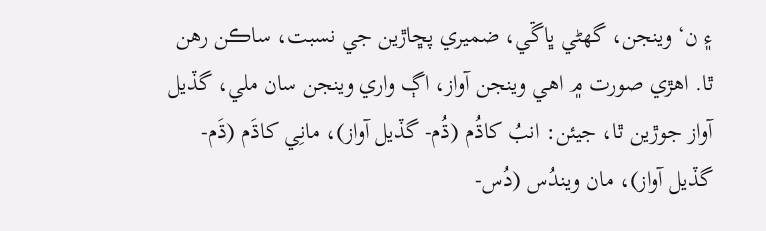۽ ن‘ وينجن، گهڻي ڀاڱي، ضميري پڇاڙين جي نسبت، ساڪن رهن ٿا. اهڙي صورت ۾ اهي وينجن آواز، اڳ واري وينجن سان ملي، گڏيل آواز جوڙين ٿا، جيئن: انبُ کاڌُم (ڌُم- گڏيل آواز)، مانِي کاڌَم (ڌَم- گڏيل آواز)، مان ويندُس (دُس-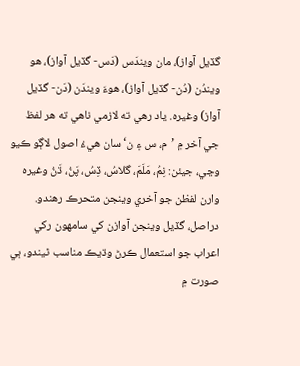گڏيل آواز)، مان ويندَس (دَس- گڏيل آواز)، هو ويندُن (دُن- گڏيل آواز)، هوءَ ويندَن (دَن- گڏيل آواز) وغيره. ياد رهي ته لازمي ناهي ته هر لفظ جي آخر ۾ ’م، س ۽ ن‘ سان هيءُ اصول لاڳو ڪيو وڃي، جيئن: نِمُ، مَلَمَ، گلاسُ، ڏِسُ، پَنُ، ڌَنُ وغيره وارن لفظن جو آخري وينجن متحرڪ رهندو.
دراصل، گڏيل وينجن آوازن کي سامھون رکي اعراب جو استعمال ڪرڻ وڌيڪ مناسب ٿيندو، ٻي صورت ۾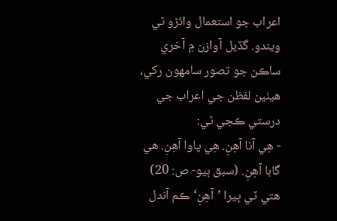اعراب جو استعمال وائڙو ٿي ويندو. گڏيل آوازن ۾ آخري ساڪن جو تصور سامھون رکي، هيٺين لفظن جي اعراب جي درستي ڪجي ٿي:
- هِي آنا آهِنِ. هِي پاوا آهِنِ. هي گابا آهِنِ. (سبق ٻيو- ص: 20)
هتي ٽي ڀيرا ’آهِنِ‘ ڪم آندل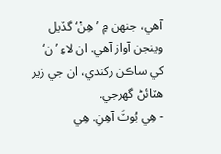آهي، جنھن ۾ ’هِنْ‘ گڏيل وينجن آواز آهي. ان لاءِ ’ن‘ کي ساڪن رکندي، ان جي زير هٽائڻ گهرجي.
- هِي بُوٽَ آهِنِ. هِي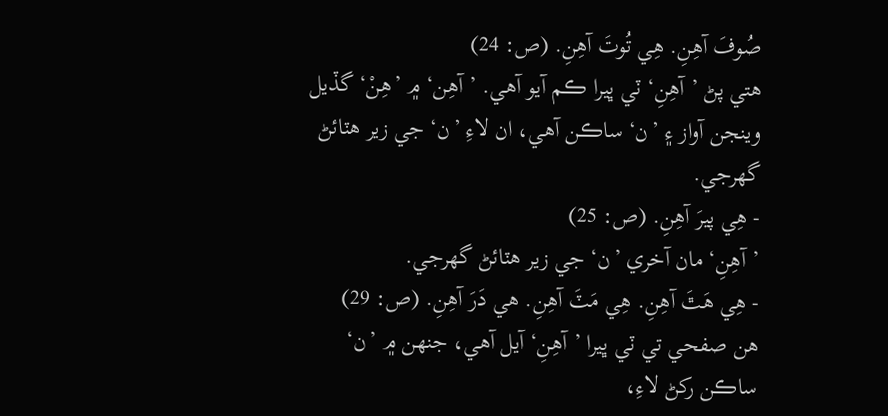صُوفَ آهِنِ. هِي تُوتَ آهِنِ. (ص: 24)
هتي پڻ ’آهِنِ‘ ٽي ڀيرا ڪم آيو آهي. ’آهِن‘ ۾ ’هِنْ‘ گڏيل وينجن آواز ۽ ’ن‘ ساڪن آهي، ان لاءِ ’ن‘ جي زير هٽائڻ گهرجي.
- هِي پيرَ آهِنِ. (ص: 25)
’آهِنِ‘ مان آخري ’ن‘ جي زير هٽائڻ گهرجي.
- هِي هَٿَ آهِنِ. هِي مَٽَ آهِنِ. هي دَرَ آهِنِ. (ص: 29)
هن صفحي تي ٽي ڀيرا ’آهِنِ‘ آيل آهي، جنھن ۾ ’ن‘ ساڪن رکڻ لاءِ،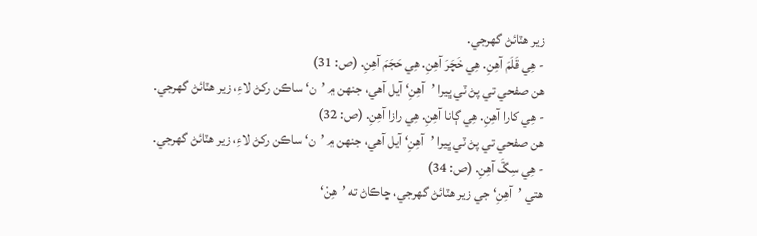زير هٽائڻ گهرجي.
- هِي قَلَمَ آهِنِ. هِي خَچَرَ آهِنِ. هِي حَجَمَ آهِنِ. (ص: 31)
هن صفحي تي پڻ ٽي ڀيرا ’آهِنِ‘ آيل آهي، جنھن ۾ ’ن‘ ساڪن رکڻ لاءِ، زير هٽائڻ گهرجي.
- هِي کارا آهِنِ. هِي ڳانا آهِنِ. هِي رازا آهِنِ. (ص: 32)
هن صفحي تي پڻ ٽي ڀيرا ’آهِنِ‘ آيل آهي، جنھن ۾ ’ن‘ ساڪن رکڻ لاءِ، زير هٽائڻ گهرجي.
- هِي سِڱَ آهِنِ. (ص: 34)
هتي ’آهِنِ‘ جي زير هٽائڻ گهرجي، ڇاڪاڻ ته ’هِنْ‘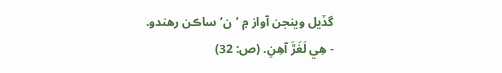گڏيل وينجن آواز ۾ ’ن‘ ساڪن رهندو.
- هِي لَغَڙَ آهِنِ. (ص: 32)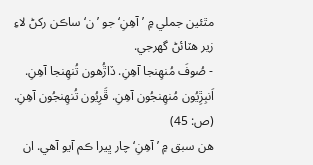مٿئين جملي ۾ ’آهِنِ‘ جو ’ن‘ ساڪن رکڻ لاءِ زير هٽائڻ گهرجي.
- صُوفَ مُنھِنجا آهِنِ. ڏاڙُهون تُنھِنجا آهِنِ. اَنبِڙِيُون مُنھِنجُون آهِنِ. ڦَرِيُون تُنھِنجُون آهِنِ. (ص: 45)
هن سبق ۾ ’آهِنِ‘ چار ڀيرا ڪم آيو آهي. ان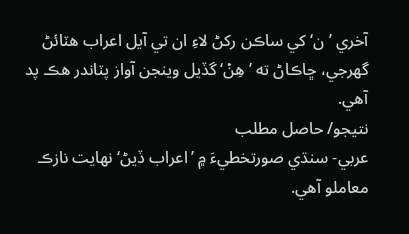آخري ’ن‘ کي ساڪن رکڻ لاءِ ان تي آيل اعراب هٽائڻ گهرجي، ڇاڪاڻ ته ’هِنۡ‘ گڏيل وينجن آواز پٽاندر هڪ پد آهي.
نتيجو/ حاصل مطلب
عربي- سنڌي صورتخطيءَ ۾ ’اعراب ڏيڻ‘ نھايت نازڪ معاملو آهي.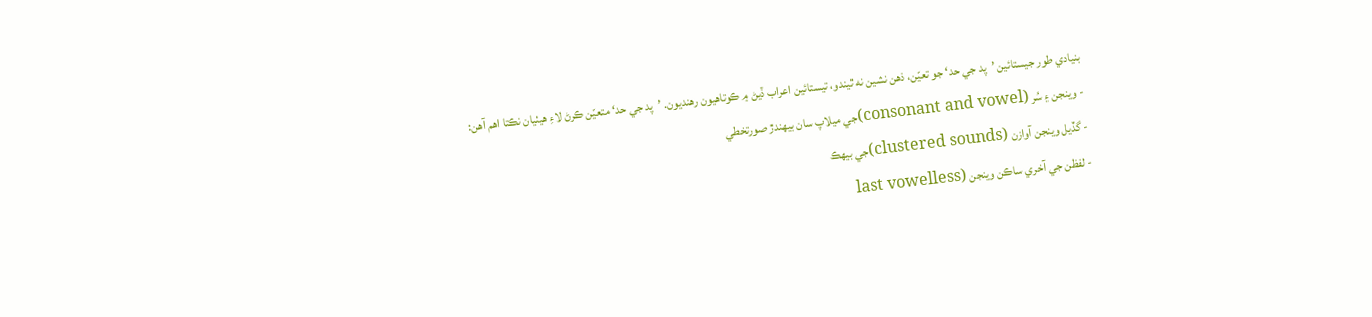بنيادي طور جيستائين ’پد جي حد‘ جو تعيّن، ذهن نشين نه ٿيندو، تيستائين اعراب ڏيڻ ۾ ڪوتاهيون رهنديون. ’پد جي حد‘ متعيّن ڪرڻ لاءِ هيٺيان نڪتا اهم آهن:
- وينجن ۽ سُر (consonant and vowel)جي ميلاپ سان بيھندڙ صورتخطي
- گڏيل وينجن آوازن (clustered sounds)جي بيھڪ
- لفظن جي آخري ساڪن وينجن (last vowelless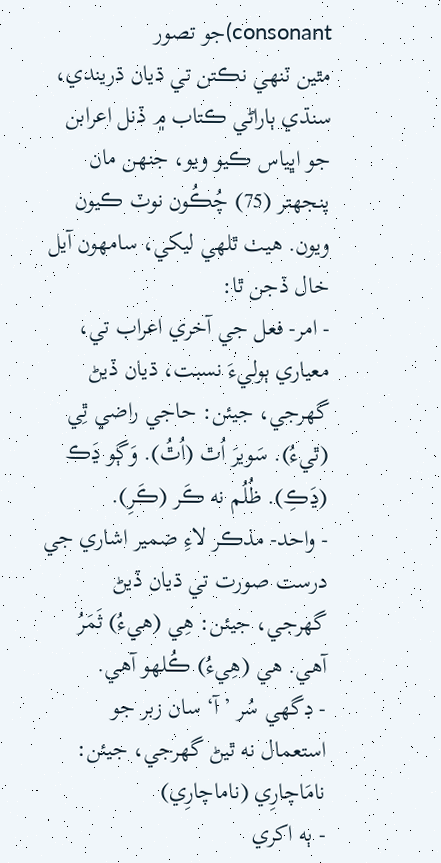consonant)جو تصور
مٿين ٽنھي نڪتن تي ڌيان ڌريندي، سنڌي ٻاراڻي ڪتاب ۾ ڏنل اعرابن جو اڀياس ڪيو ويو، جنھن مان پنجھتر (75) چُڪُون نوٽ ڪيون ويون. هيٺ ٿلھي ليکي، سامھون آيل خال ڏجن ٿا:
- امر- فعل جي آخري اعراب تي، معياري ٻوليءَ نسبت، ڌيان ڏيڻ گهرجي، جيئن: حاجي راضي ٿِي (ٿيءُ). سَويرَ اُٿ (اُٿُ). وَڳو ڍَڪ (ڍَڪِ). ظُلُم نه ڪَر (ڪَرِ).
- واحد- مذڪر لاءِ ضمير اشاري جي درست صورت تي ڌيان ڏيڻ گهرجي، جيئن: هِي (هيءُ) ثَمَرُ آهي. هي (هِيءُ) ڪُلھو آهي.
- ڊگهي سُر ’آ‘ سان زبر جو استعمال نه ٿيڻ گهرجي، جيئن: نامَاچارِي (ناماچارِي)
- ٻه اکري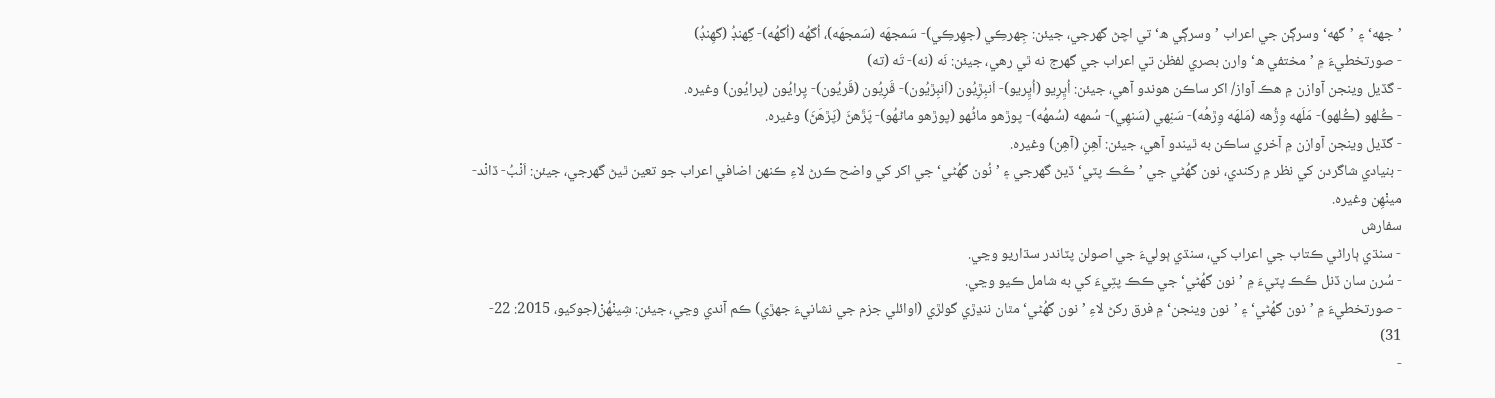’جهه‘ ۽ ’گهه‘ وسرڳن جي اعراب ’وسرڳي ه‘ تي اچڻ گهرجي، جيئن: جِهرڪِي (جهِرڪِي)- سَمجهَه (سَمجهَه)، اُگهُه (اُگهُه)- گِهنڊُ (گهِنڊُ)
- صورتخطيءَ ۾ ’مختفي ه‘ وارن بصري لفظن تي اعراب جي گهرج نه ٿي رهي، جيئن: نَه (نه)- تَه (ته)
- گڏيل وينجن آوازن ۾ هڪ آواز/ اکر ساڪن هوندو آهي، جيئن: اُڀِرِيو (اُڀِريو)- اَنبِڙِيُون (اَنبِڙيُون)- ڦَرِيُون (ڦَريُون)- پِرايُون (پرايُون) وغيره.
- ڪُلهو (ڪُلھو)- مَلَهه وِڙُهه (مَلھَه وِڙهُه)- سَنِهي (سَنھِي)- سُمھه (سُمھُه)- پوڙهو ماڻُهو (پوڙهو ماڻھُو)- پَڙَهڻَ (پَڙهَڻَ) وغيره.
- گڏيل وينجن آوازن ۾ آخري ساڪن به ٿيندو آهي، جيئن: آهِنِ (آهِن) وغيره.
- بنيادي شاگردن کي نظر ۾ رکندي، نون گهُڻي جي ’ڪَڪ پٽي‘ ڏيڻ گهرجي ۽ ’نُون گهُڻي‘ جي اکر کي واضح ڪرڻ لاءِ ڪنھن اضافي اعراب جو تعين ٿيڻ گهرجي، جيئن: اَنْبُ- ڏانْد- مينْھِن وغيره.
سفارش
- سنڌي ٻاراڻي ڪتاب جي اعراب کي، سنڌي ٻوليءَ جي اصولن پٽاندر سڌاريو وڃي.
- سُرن سان ڏنل ڪَڪ پٽيءَ ۾ ’نون گهُڻي‘ جي ڪڪ پٽِيءَ کي به شامل ڪيو وڃي.
- صورتخطيءَ ۾ ’نون گهُڻي‘ ۽ ’نون وينجن‘ ۾ فرق رکڻ لاءِ ’نون گهُڻي‘ مٿان ننڍڙي گولڙي (اوائلي جزم جي نشانيءَ جھڙي) ڪم آندي وڃي، جيئن: شِينْھُنْ(جوکيو، 2015: 22- 31)
-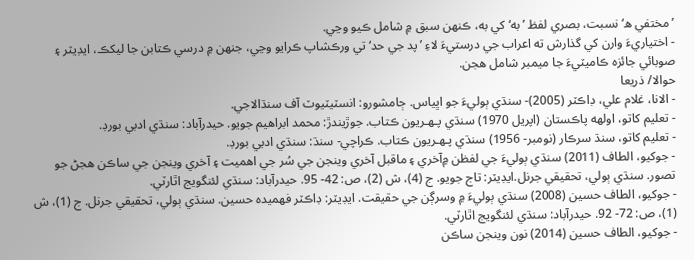’مختفي ه‘ نسبت، بصري لفظ ’به‘ کي به، ڪنھن سبق ۾ شامل ڪيو وڃي.
- اختياريءَ وارن کي گذارش ته اعراب جي درستيءَ لاءِ ’پد جي حد‘ تي ورڪشاپ ڪرايو وڃي، جنھن ۾ درسي ڪتابن جا ليکڪ، ايڊيٽر ۽ صوبائي جائزه ڪاميٽيءَ جا ميمبر شامل هجن.
حوالا/ ذريعا
- الانا، غلام علي، ڊاڪٽر (2005)- سنڌي ٻوليءَ جو اڀياس. ڄامشورو: انسٽيٽيوٽ آف سنڌالاجي.
- تعليم کاتو، اولھه پاڪستان (اپريل 1970) سنڌي پـهـريون ڪتاب. جوڙيندڙ: محمد ابراهيم جويو. حيدرآباد: سنڌي ادبي بورڊ.
- تعليم کاتو، سنڌ سرڪار (نومبر- 1956) سنڌي پـهـريون ڪتاب. ڪراچي- سنڌ: سنڌي ادبي بورڊ.
- جوکيو، الطاف (2011) سنڌي ٻوليءَ جي لفظن ۾آخري ۽ ماقبل آخري وينجن جي سُر جي اهميت ۽ آخري وينجن جي ساڪن هجڻ جو تصور. سنڌي ٻولي، تحقيقي جرنل.ايڊيٽر: تاج جويو. ج (4)، ش (2)، ص: 42- 95. حيدرآباد: سنڌي لئنگويج اٿارٽي.
- جوکيو، الطاف حسين (2008) سنڌي ٻوليءَ ۾ وسرڳن جي حقيقت. ايڊيٽر: ڊاڪٽر فھميده حسين. سنڌي ٻولي، تحقيقي جرنل. ج (1)، ش (1)، ص: 72- 92. حيدرآباد: سنڌي لئنگويج اٿارٽي.
- جوکيو، الطاف حسين (2014) نون وينجن ساڪن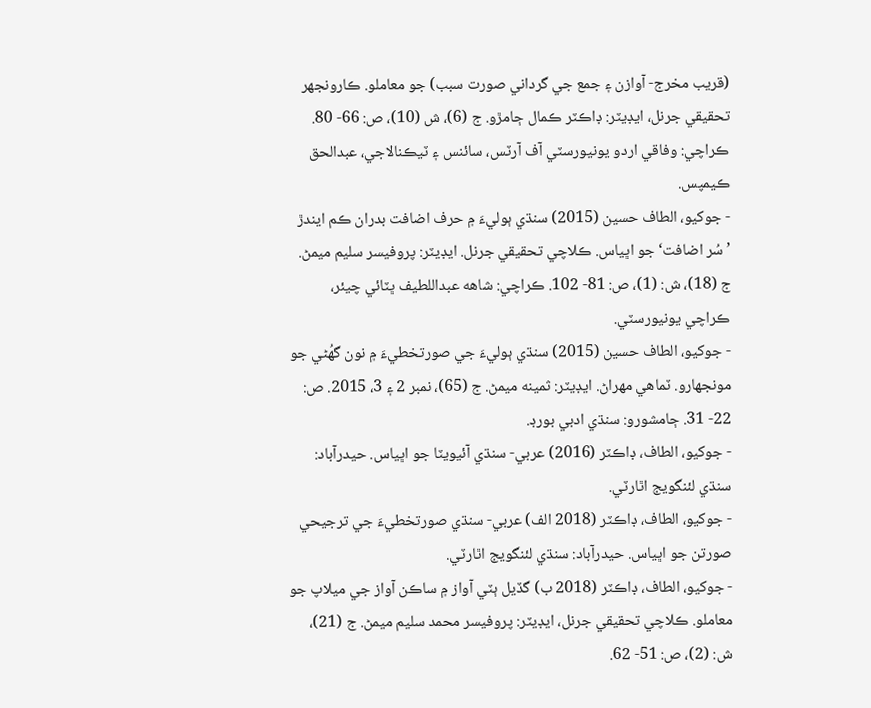(قريب مخرج- آوازن ۽ جمع جي گرداني صورت سبب) جو معاملو. ڪارونجهر تحقيقي جرنل، ايڊيٽر: ڊاڪٽر ڪمال ڄامڙو. ج (6)، ش (10)، ص: 66- 80. ڪراچي: وفاقي اردو يونيورسٽي آف آرٽس، سائنس ۽ ٽيڪنالاجي، عبدالحق ڪيمپس.
- جوکيو، الطاف حسين (2015) سنڌي ٻوليءَ ۾ حرف اضافت بدران ڪم ايندڙ ’سُر اضافت‘ جو اڀياس. ڪلاچي تحقيقي جرنل. ايڊيٽر: پروفيسر سليم ميمڻ. ج (18)، ش: (1)، ص: 81- 102. ڪراچي: شاهه عبداللطيف ڀٽائي چيئر، ڪراچي يونيورسٽي.
- جوکيو، الطاف حسين (2015) سنڌي ٻوليءَ جي صورتخطيءَ ۾ نون گهُڻي جو مونجهارو. ٽماهي مھراڻ. ايڊيٽر: ثمينه ميمڻ. ج (65)، نمبر 2 ۽ 3، 2015. ص: 22- 31. ڄامشورو: سنڌي ادبي بورڊ.
- جوکيو، الطاف، ڊاڪٽر (2016) عربي- سنڌي آئيويٽا جو اڀياس. حيدرآباد: سنڌي لئنگويج اٿارٽي.
- جوکيو، الطاف، ڊاڪٽر (2018 الف) عربي- سنڌي صورتخطيءَ جي ترجيحي صورتن جو اڀياس. حيدرآباد: سنڌي لئنگويج اٿارٽي.
- جوکيو، الطاف، ڊاڪٽر (2018 ب) گڏيل ٻٽي آواز ۾ ساڪن آواز جي ميلاپ جو معاملو. ڪلاچي تحقيقي جرنل، ايڊيٽر: پروفيسر محمد سليم ميمڻ. ج (21)، ش: (2)، ص: 51- 62.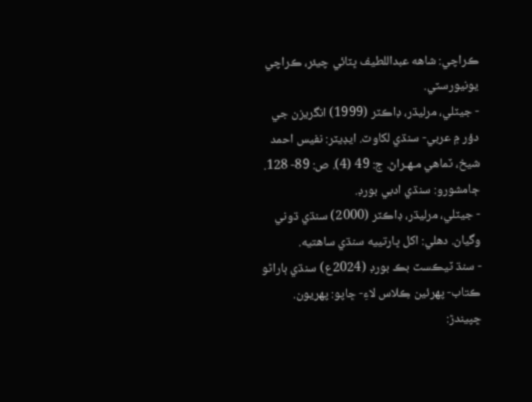ڪراچي: شاهه عبداللطيف ڀٽائي چيئر، ڪراچي يونيورسٽي.
- جيٽلي، مرليڌر، ڊاڪٽر (1999) انگريزن جي دؤر ۾ عربي- سنڌي لکاوٽ. ايڊيٽر: نفيس احمد شيخ، ٽماهي مـهـراڻ. ج: 49 (4). ص: 89- 128. ڄامشورو: سنڌي ادبي بورڊ.
- جيٽلي، مرليڌر، ڊاڪٽر (2000) سنڌي ڌوني وگيان. دهلي: اکل ڀارتييه سنڌي ساهتيه.
- سنڌ ٽيڪسٽ بڪ بورڊ (2024ع) سنڌي ٻاراڻو ڪتاب- پھرئين ڪِلاس لاءِ- ڇاپو: پھريون. ڇپيندڙ: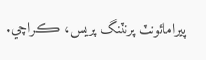پيرامائونٽ پرنٽنگ پريس، ڪراچي.